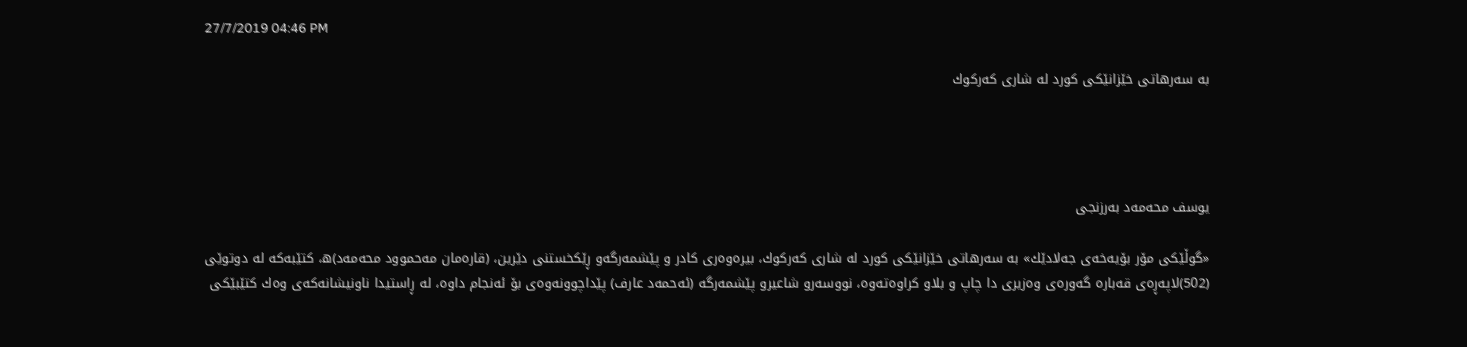27/7/2019 04:46 PM

به‌ سه‌رهاتی‌ خێزانێكی‌ كورد له‌ شاری‌ كه‌ركوك




یوسف محه‌مه‌د به‌رزنجی‌

«گوڵێكی‌ مۆر بۆیه‌خه‌ی‌ جه‌لادێك» به‌ سه‌رهاتی‌ خێزانێكی‌ كورد له‌ شاری‌ كه‌ركوك، بیره‌وه‌ری‌ كادر و پێشمه‌رگه‌و ڕێكخستنی‌ دێرین، (قاره‌مان مه‌حموود محه‌مه‌د)ه‌، كتێبه‌كه‌ له‌ دوتوێی‌ (502)لاپه‌ڕه‌ی‌ قه‌باره‌ گه‌وره‌ی‌ وه‌زیری‌ دا چاپ و بلاو كراوه‌ته‌وه‌، نووسه‌رو شاعیرو پێشمه‌رگه‌ (ئه‌حمه‌د عارف) پێداچوونه‌وه‌ی‌ بۆ ئه‌نجام داوه‌، له‌ ڕاستیدا ناونیشانه‌كه‌ی‌ وه‌ك كتێبێكی‌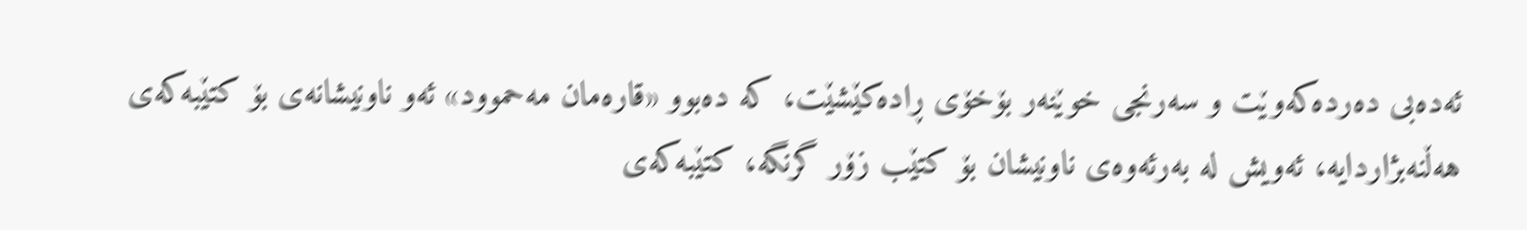ئه‌ده‌بی‌ ده‌رده‌كه‌وێت و سه‌رنجی‌ خوێنه‌ر بۆخۆی‌ ڕاده‌كێشێت، كه‌ ده‌بوو «قاره‌مان مه‌حموود» ئه‌و ناونیشانه‌ی‌ بۆ كتێبه‌كه‌ی‌ هه‌ڵنه‌بژاردایه‌، ئه‌ویش له‌ به‌رئه‌وه‌ی‌ ناونیشان بۆ كتێب زۆر گرنگه‌، كتێبه‌كه‌ی‌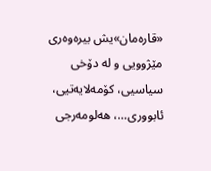«قاره‌مان»یش بیره‌وه‌ری‌ مێژوویی‌ و له‌ دۆخی‌ سیاسیی، كۆمه‌لایه‌تیی‌، ئابووری‌…، هه‌لومه‌رجی‌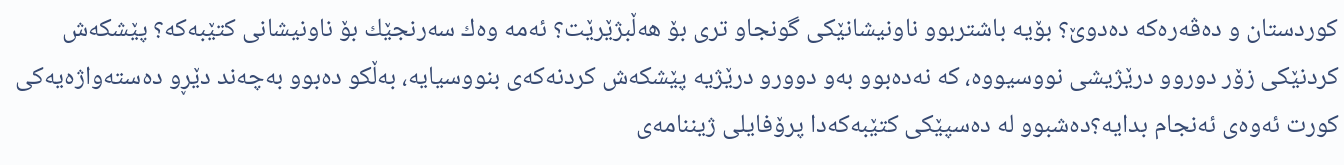كوردستان و ده‌ڤه‌ره‌كه‌ ده‌دوێ‌؟ بۆیه‌ باشتربوو ناونیشانێكی‌ گونجاو تری‌ بۆ هه‌ڵبژێرێت؟ ئه‌مه‌ وه‌ك سه‌رنجێك بۆ ناونیشانی‌ كتێبه‌كه‌؟ پێشكه‌ش كردنێكی‌ زۆر دوروو درێژیشی‌ نووسیووه‌، كه‌ نه‌ده‌بوو به‌و دوورو درێژیه‌ پێشكه‌ش كردنه‌كه‌ی‌ بنووسیایه‌، به‌ڵكو ده‌بوو به‌چه‌ند دێڕو ده‌سته‌واژه‌یه‌كی‌ كورت ئه‌وه‌ی‌ ئه‌نجام بدایه‌؟ده‌شبوو له‌ ده‌سپێكی‌ كتێبه‌كه‌دا پرۆفایلی‌ ژیننامه‌ی‌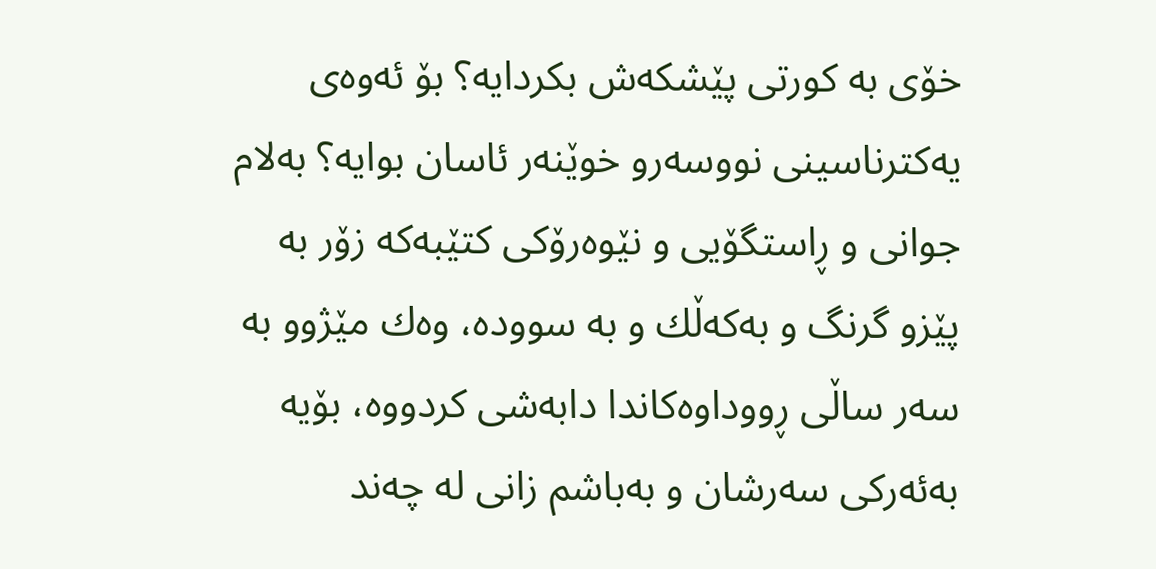خۆی‌ به‌ كورتی‌ پێشكه‌ش بكردایه‌؟ بۆ ئه‌وه‌ی‌ یه‌كترناسینی‌ نووسه‌رو خوێنه‌ر ئاسان بوایه‌؟ به‌لام جوانی‌ و ڕاستگۆیی‌ و نێوه‌رۆكی‌ كتێبه‌كه‌ زۆر به‌ پێزو گرنگ و به‌كه‌ڵك و به‌ سووده‌، وه‌ك مێژوو به‌ سه‌ر ساڵی‌ ڕووداوه‌كاندا دابه‌شی‌ كردووه‌، بۆیه‌ به‌ئه‌ركی‌ سه‌رشان و به‌باشم زانی‌ له‌ چه‌ند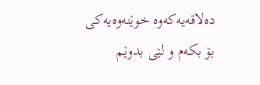ده‌لاقه‌یه‌كه‌وه‌ خوێنه‌وه‌یه‌كی‌ بۆ بكه‌م و لێی‌ بدوێم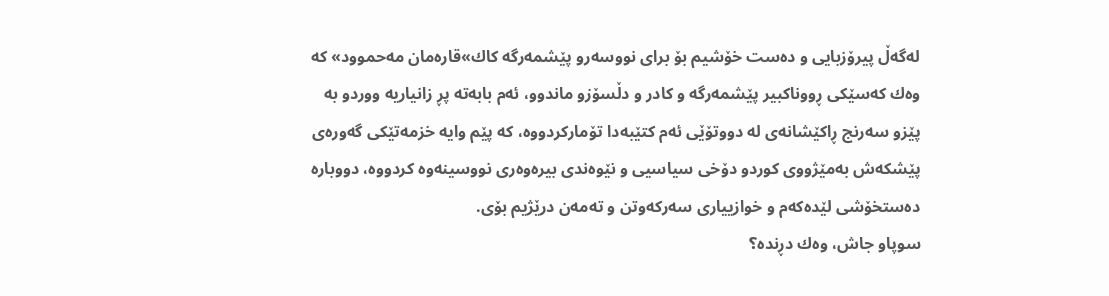له‌گه‌ڵ پیرۆزبایی‌ و ده‌ست خۆشیم بۆ برای‌ نووسه‌رو پێشمه‌رگه‌ كاك»قاره‌مان مه‌حموود» كه‌ وه‌ك كه‌سێكی‌ ڕووناكبیر پێشمه‌رگه‌ و كادر و دڵسۆزو ماندوو، ئه‌م بابه‌ته‌ پڕ زانیاریه‌ ووردو به‌ پێزو سه‌رنج ڕاكێشانه‌ی‌ له‌ دووتۆێی‌ ئه‌م كتێبه‌دا تۆماركردووه‌، كه‌ پێم وایه‌ خزمه‌تێكی‌ گه‌وره‌ی‌ پێشكه‌ش به‌مێژووی‌ كوردو دۆخی‌ سیاسیی‌ و نێوه‌ندی‌ بیره‌وه‌ری‌ نووسینه‌وه‌ كردووه‌، دووباره‌ ده‌ستخۆشی‌ لێده‌كه‌م و خوازییاری‌ سه‌ركه‌وتن و ته‌مه‌ن درێژیم بۆی‌.
سوپاو جاش، وه‌ك دڕنده‌؟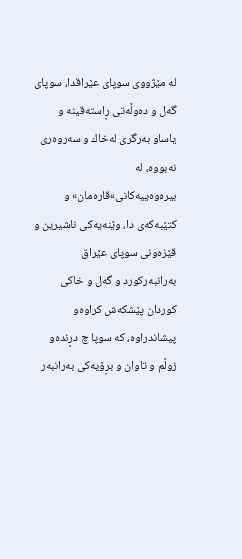له‌ مێژووی‌ سوپای‌ عێراقدا، سوپای‌ گه‌ل و ده‌وڵه‌تی‌ ڕاسته‌قینه‌ و یاساو به‌رگری‌ له‌خاك و سه‌روه‌ری‌ نه‌بووه‌، له‌ بیره‌وه‌ییه‌كانی‌»قاره‌مان» و كتێبه‌كه‌ی‌ دا، وێنه‌یه‌كی‌ ناشیرین و قێزه‌ونی‌ سوپای‌ عێراق به‌رانبه‌ركورد و گه‌ل و خاكی‌ كوردان پێشكه‌ش كراوه‌و پیشاندراوه‌، كه‌ سوپا چ دڕنده‌و زوڵم و تاوان و بڕۆیه‌كی‌ به‌رانبه‌ر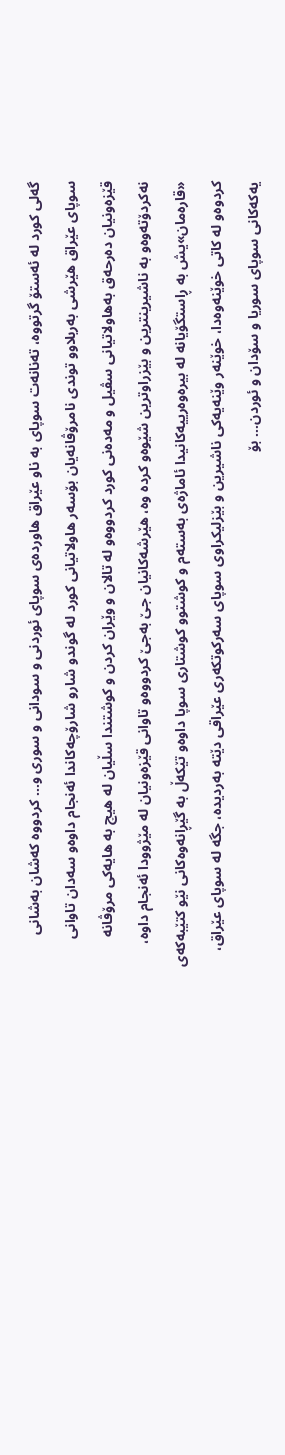گه‌لی‌ كورد له‌ ئه‌ستۆ گرتووه‌، ته‌نانه‌ت سوپای‌ به‌ ناو عێراق هاورده‌ی‌ سوپای‌ ئوردنی‌ و سودانی‌ و سوری‌ و… كردووه‌ كه‌شان به‌شانی‌ سوپای‌ عێراق هێرشی‌ به‌ربلاوو توندی‌ نامرۆڤانه‌یان بۆسه‌ر هاولاتیانی‌ كورد له‌ گوندو شارو شارۆچه‌كاندا ئه‌نجام داوه‌و سه‌دان تاوانی‌ قێزه‌ونیان ده‌رحه‌ق به‌هاولاتیانی‌ سڤیل و مه‌ده‌نی‌ كورد كردووه‌و له‌ تالان و وێران كردن و كوشتندا سڵیان له‌ هیچ به‌ هایه‌كی‌ مرۆڤانه‌ نه‌كردۆته‌وه‌و به‌ ناشیرینترین و بێزراوترین شێوه‌و كرده‌ وه‌، هێرشه‌كانیان جێ‌ به‌جێ‌ كردووه‌و تاوانی‌ قێزه‌ونیان له‌ مێژوودا ئه‌نجام داوه‌، «قاره‌مان»یش به‌ ڕاستگۆیانه‌ له‌ بیره‌وه‌رییه‌كانیدا ئاماژه‌ی‌ به‌سته‌م و كوشتوو كوشتاری‌ سوپا داوه‌و تێكه‌ڵ به‌ گێڕانه‌وه‌كانی‌ نێو كتێبه‌كه‌ی‌ كردوه‌و له‌ كاتی‌ خوێنه‌وه‌دا، خوێنه‌ر وێنه‌یه‌كی‌ ناشیرین و بێزلیكراوی‌ سوپای‌ سه‌ركوتكه‌ری‌ عێراقی‌ دێته‌ به‌ردیده‌، جگه‌ له‌ سوپای‌ عێراق، یه‌كه‌كانی‌ سوپای‌ سوریا و سۆدان و ئوردن… بۆ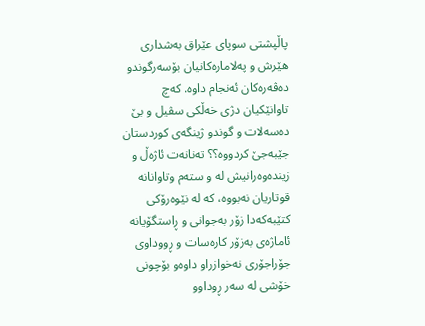پاڵپشتی‌ سوپای‌ عێراق به‌شداری‌ هێرش و په‌لاماره‌كانیان بۆسه‌رگوندو ده‌ڤه‌ره‌كان ئه‌نجام داوه‌. كه‌چ تاوانێكیان دژی‌ خه‌ڵكی‌ سڤیل و بێ ده‌سه‌لات و گوندو ژینگه‌ی‌ كوردستان جێبه‌جێ‌ كردووه‌؟؟ ته‌نانه‌ت ئاژه‌ڵ و زینده‌وه‌رانیش له‌ و سته‌م وتاوانانه‌ قوتاریان نه‌بووه‌، كه‌ له‌ نێوه‌رۆكی‌ كتێبه‌كه‌دا زۆر به‌جوانی‌ و ڕاستگۆیانه‌ ئاماژه‌ی‌ به‌زۆر كاره‌سات و ڕووداوی‌ جۆراجۆری‌ نه‌خوازراو داوه‌و بۆچونی‌ خۆشی‌ له‌ سه‌ر ڕوداوو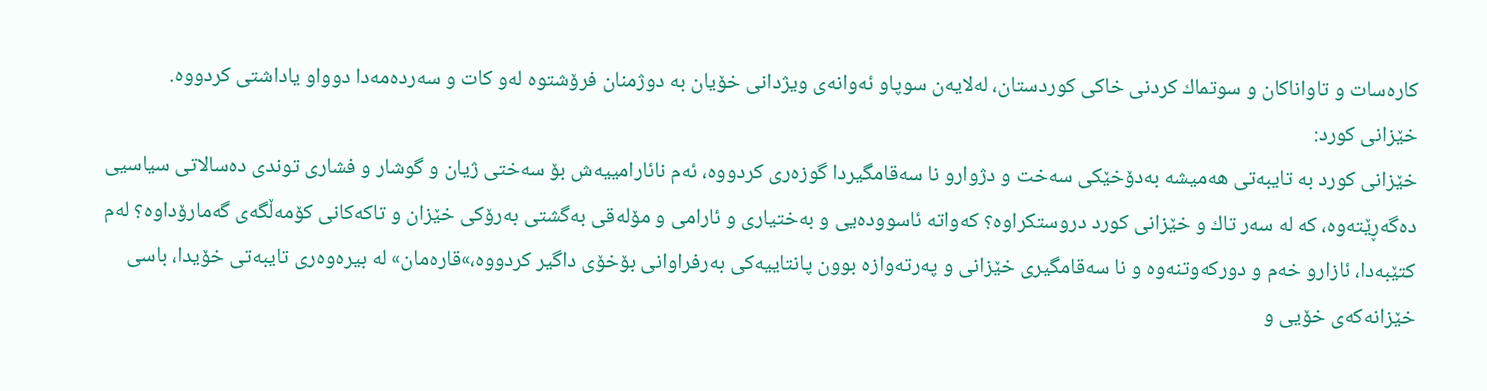كاره‌سات و تاواناكان و سوتماك كردنی‌ خاكی‌ كوردستان، له‌لایه‌ن سوپاو ئه‌وانه‌ی‌ ویژدانی‌ خۆیان به‌ دوژمنان فرۆشتوه‌ له‌و كات و سه‌رده‌مه‌دا دوواو یاداشتی‌ كردووه‌.
خێزانی‌ كورد:
خێزانی‌ كورد به‌ تایبه‌تی‌ هه‌میشه‌ به‌دۆخێكی‌ سه‌خت و دژوارو نا سه‌قامگیردا گوزه‌ری‌ كردووه‌، ئه‌م نائارامییه‌ش بۆ سه‌ختی‌ ژیان و گوشار و فشاری‌ توندی‌ ده‌سالاتی‌ سیاسیی‌ ده‌گه‌ڕێته‌وه‌، كه‌ له‌ سه‌ر تاك و خێزانی‌ كورد دروستكراوه‌؟ كه‌واته‌ ئاسووده‌یی‌ و به‌ختیاری‌ و ئارامی‌ و مۆله‌قی‌ به‌گشتی‌ به‌رۆكی‌ خێزان و تاكه‌كانی‌ كۆمه‌ڵگه‌ی‌ گه‌مارۆداوه‌؟ له‌م كتێبه‌دا، ئازارو خه‌م و دوركه‌وتنه‌وه‌ و نا سه‌قامگیری‌ خێزانی‌ و په‌رته‌وازه‌ بوون پانتاییه‌كی‌ به‌رفراوانی‌ بۆخۆی‌ داگیر كردووه‌،»قاره‌مان» له‌ بیره‌وه‌ری‌ تایبه‌تی‌ خۆیدا، باسی‌ خێزانه‌كه‌ی‌ خۆیی‌ و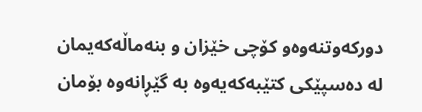دوركه‌وتنه‌وه‌و كۆچی‌ خێزان و بنه‌ماڵه‌كه‌یمان له‌ ده‌سپێكی‌ كتێبه‌كه‌یه‌وه‌ به‌ گێڕانه‌وه‌ بۆمان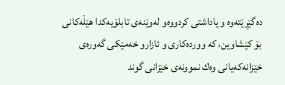ده‌گێڕێته‌وه‌ و یاداشتی‌ كردووه‌و له‌وێنه‌ی‌ تابلۆیه‌كدا هێڵه‌كانی‌ بۆ كێشاوین، كه‌ وورده‌كاری‌ و ئازارو خه‌مێكی‌ گه‌وره‌ی‌ خێزانه‌كه‌یانی‌ وه‌ك نموونه‌ی‌ خێزانی‌ گوند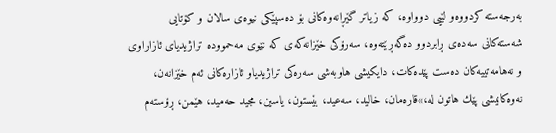به‌رجه‌سته‌ كردووه‌و لێیی‌ دوواوه‌، كه‌ زیاتر گێڕانه‌وه‌كانی‌ بۆ ده‌سپێكی‌ نیوه‌ی‌ سالان و كۆتایی‌ شه‌سته‌كانی‌ سه‌ده‌ی‌ ڕابردوو ده‌گه‌ڕێته‌وه‌، سه‌رۆكی‌ خێزانه‌كه‌ی‌ كه‌ نێوی‌ مه‌حمووده‌ تراژیدیای‌ ئازاراوی‌ و نه‌هامه‌تییه‌كان ده‌ست پێده‌كات، دایكیشی‌ هاوبه‌شی‌ سه‌ره‌كی‌ تراژیدیاو ئازاره‌كانی‌ ئه‌م خێزانه‌ن، نه‌وه‌كانیشی‌ پێك هاتون له‌،»قاره‌مان، خالید، سه‌عید، بێستون، یاسین، مجید حه‌مید، هێمن، ڕۆسته‌م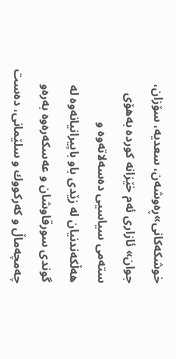خوشكه‌كانی‌»ڕه‌وشه‌ن، سعدیه‌، سۆزان، جوان» ئازاری‌ ئه‌م خێزانه‌ كورده‌ به‌هۆی‌ سته‌می‌ سیاسیی‌ ده‌سه‌لاته‌وه‌ و هه‌ڵكه‌ندنیان له‌ زێدی‌ باو باپیرانیانه‌وه‌ له‌ گوندی‌ سورقاوشان و عه‌سكه‌رەوه‌ به‌ره‌و چه‌مچه‌ماڵ و كه‌ركووك و سلێمانی‌، ده‌ست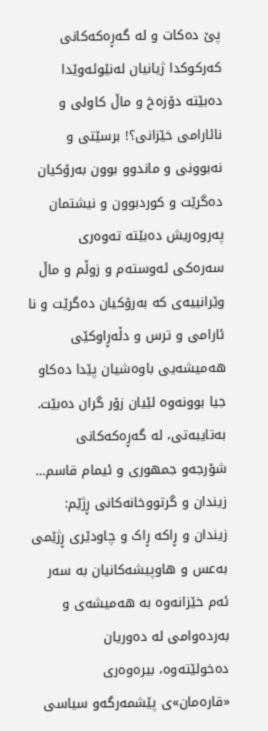پێ ده‌كات و له‌ گه‌ڕه‌كه‌كانی‌ كه‌ركوكدا ژیانیان له‌نێوئه‌وێدا ده‌بێته‌ دۆزه‌خ و ماڵ كاولی‌ و نائارامی‌ خێزانی‌؟! برسێتی‌ و نه‌بوونی‌ و ماندوو بوون به‌رۆكیان ده‌گرێت و كوردبوون و نیشتمان په‌روه‌ریش ده‌بێته‌ ته‌وه‌ری‌ سه‌ره‌كی‌ ئه‌وسته‌م و زوڵم و ماڵ وێرانییه‌ی‌ كه‌ به‌رۆكیان ده‌گرێت و نا ئارامی‌ و ترس و دڵه‌ڕاوكێی‌ هه‌میشه‌یی‌ باوه‌شیان پێدا ده‌كاو جیا بوونه‌وه‌ لێیان زۆر گران ده‌بێت. به‌تایبه‌تی‌، له‌ گه‌ڕه‌كه‌كانی‌ شۆرجه‌و جمهوری‌ و ئیمام قاسم…
زیندان و گرتووخانه‌كانی‌ ڕژێم:
زیندان و ڕاكه‌ ڕاک و چاو‌دێری‌ ڕژێمی‌ به‌عس و هاوپیشه‌كانیان به‌ سه‌ر ئه‌م خێزانه‌وه‌ به‌ هه‌میشه‌ی‌ و به‌رده‌وامی‌ له‌ ده‌وریان ده‌خولێته‌وه‌، بیره‌وه‌ری‌ «قاره‌مان»ی‌ پێشمه‌رگه‌و سیاسی‌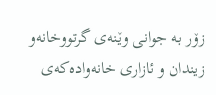زۆر به‌ جوانی‌ وێنه‌ی‌ گرتووخانه‌و زیندان و ئازاری‌ خانه‌واده‌كه‌ی‌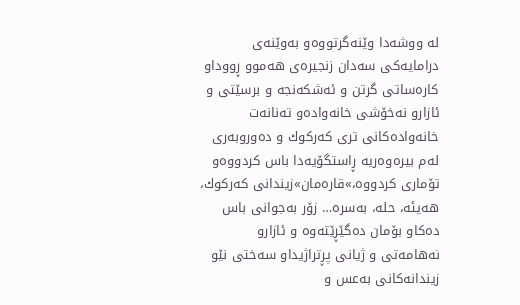له‌ ووشه‌دا وێنه‌گرتووه‌و به‌وێنه‌ی‌ درامایه‌كی‌ سه‌دان زنجیره‌ی‌ هه‌موو ڕووداو كاره‌ساتی‌ گرتن و ئه‌شكه‌نجه‌ و برسێتی‌ و ئازارو نه‌خۆشی‌ خانه‌واده‌و ته‌نانه‌ت خانه‌واده‌كانی‌ تری‌ كه‌ركوك و ده‌وروبه‌ری‌ له‌م بیره‌وه‌ریه‌ ڕاستگۆیه‌دا باس كردووه‌و تۆماری‌ كردووه‌،»قاره‌مان»زیندانی‌ كه‌ركوك، هه‌یئه‌، حله‌، به‌سره‌… زۆر به‌جوانی‌ باس ده‌كاو بۆمان ده‌گێڕێته‌وه‌ و ئازارو نه‌هامه‌تی‌ و ژیانی‌ پڕتراژیداو سه‌ختی‌ نێو زیندانه‌كانی‌ به‌عس و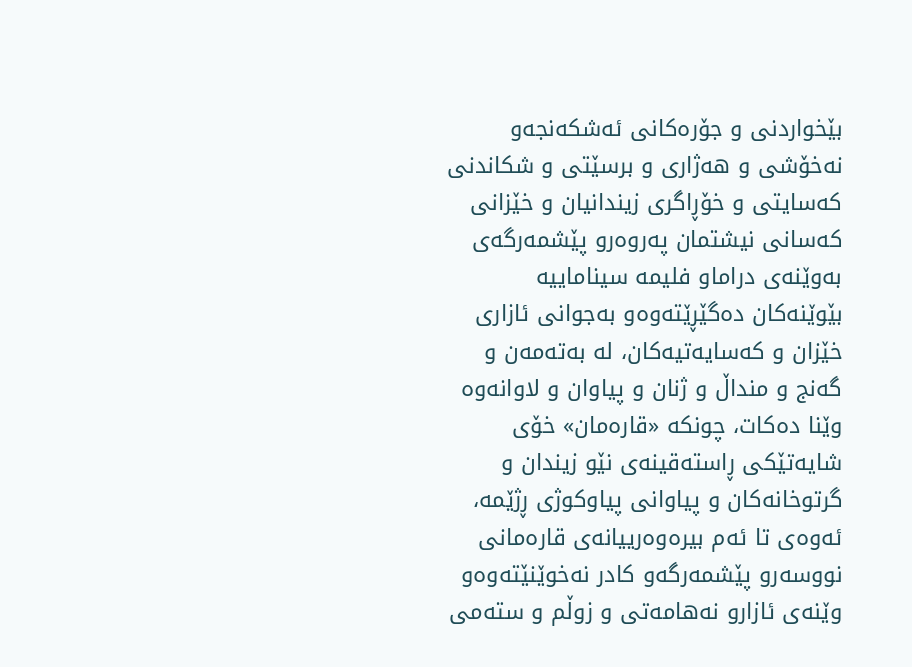بێخواردنی‌ و جۆره‌كانی‌ ئه‌شكه‌نجه‌و نه‌خۆشی‌ و هه‌ژاری‌ و برسێتی‌ و شكاندنی‌ كه‌سایتی‌ و خۆڕاگری‌ زیندانیان و خێزانی‌ كه‌سانی‌ نیشتمان په‌روه‌رو پێشمه‌رگه‌ی‌ به‌وێنه‌ی‌ دراماو فلیمه‌ سیناماییه‌ بێوێنه‌كان ده‌گێڕێته‌وه‌و به‌جوانی‌ ئازاری‌ خێزان و كه‌سایه‌تیه‌كان، له‌ به‌ته‌مه‌ن و گه‌نج و منداڵ و ژنان و پیاوان و لاوانه‌وه‌ وێنا ده‌كات، چونكه‌ «قاره‌مان» خۆی‌ شایه‌تێكی‌ ڕاسته‌قینه‌ی‌ نێو زیندان و گرتوخانه‌كان و پیاوانی‌ پیاوكوژی‌ ڕژێمه‌، ئه‌وه‌ی‌ تا ئه‌م بیره‌وه‌رییانه‌ی‌ قاره‌مانی‌ نووسه‌رو پێشمه‌رگه‌و كادر نه‌خوێنێته‌وه‌و وێنه‌ی‌ ئازارو نه‌هامه‌تی‌ و زوڵم و سته‌می‌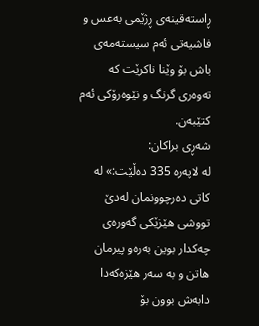ڕاسته‌قینه‌ی‌ ڕژێمی‌ به‌عس و فاشیه‌تی‌ ئه‌م سیسته‌مه‌ی‌ باش بۆ وێنا ناكرێت كه‌ ته‌وه‌ری‌ گرنگ و نێوه‌رۆكی‌ ئه‌م كتێبه‌ن.
شه‌ڕی‌ براكان:
له‌ لاپه‌ره‌ 335 ده‌ڵێت:» له‌ كاتی‌ ده‌رچوونمان له‌دێ‌ تووشی‌ هێزێكی‌ گه‌وره‌ی‌ چه‌كدار بوین به‌ره‌و پیرمان هاتن و به‌ سه‌ر هێزه‌كه‌دا دابه‌ش بوون بۆ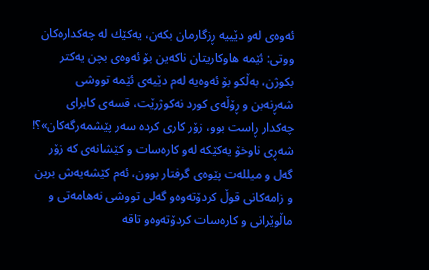ئه‌وه‌ی‌ له‌و دێییه‌ ڕزگارمان بكه‌ن، یه‌كێك له‌ چه‌كداره‌كان ووتی‌: ئێمه‌ هاوكاریتان ناكه‌ین بۆ ئه‌وه‌ی‌ بچن یه‌كتر بكوژن، به‌ڵكو بۆ ئه‌وه‌یه‌ له‌م دێیه‌ی‌ ئێمه‌ تووشی‌ شه‌ڕنه‌بن و ڕۆڵه‌ی‌ كورد نه‌كوژرێت، قسه‌ی‌ كابرای‌ چه‌كدار ڕاست بوو، زۆر كاری‌ كرده‌ سه‌ر پێشمه‌رگه‌كان»؟! شه‌ڕی‌ ناوخۆ یه‌كێكه‌ له‌و كاره‌سات و كێشانه‌ی‌ كه‌ زۆر گه‌ل و میلله‌ت پێوه‌ی‌ گرفتار بوون، ئه‌م كێشه‌یه‌ش برین و زامه‌كانی‌ قوڵ كردۆته‌وه‌و گه‌لی‌ تووشی‌ نه‌هامه‌تی‌ و ماڵوێرانی‌ و كاره‌سات كردۆته‌وه‌و تاقه‌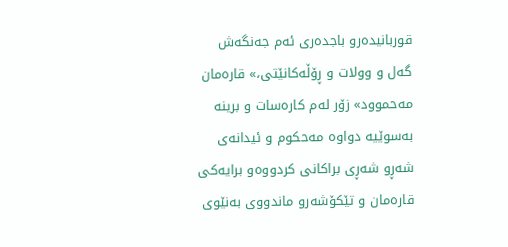قوربانیده‌رو باجده‌ری‌ ئه‌م جه‌نگه‌ش گه‌ل و وولات و ڕۆڵه‌كانێتی‌،» قاره‌مان مه‌حموود» زۆر له‌م كاره‌سات و برینه‌ به‌سوێیه‌ دواوە مه‌حكوم و ئیدانه‌ی‌ شه‌ڕو شه‌ڕی‌ براكانی‌ كردووه‌و برایه‌كی‌ قاره‌مان و تێكۆشه‌رو ماندووی‌ به‌نێوی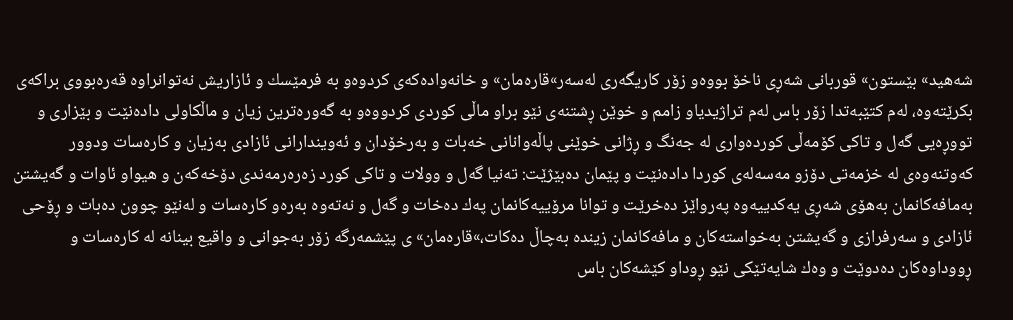شه‌هید» بێستون» قوربانی‌ شه‌ڕی‌ ناخۆ بووه‌و زۆر كاریگه‌ری‌ له‌سه‌ر»قاره‌مان» و خانه‌واده‌كه‌ی‌ کردوه‌و به‌ فرمێسك و ئازاریش نه‌توانراوه‌ قه‌ره‌بووی‌ برا‌كه‌ی‌ بكرێته‌وه‌، له‌م كتێبه‌تدا زۆر باس له‌م تراژیدیاو زامم و خوێن ڕشتنه‌ی‌ نێو براو ماڵی‌ كوردی‌ كردووه‌و به‌ گه‌وره‌ترین زیان و ماڵكاولی‌ داده‌نێت و بێزاری‌ و تووڕه‌یی‌ گه‌ل و تاكی‌ كۆمه‌ڵی‌ كورده‌واری‌ له‌ جه‌نگ و ڕژانی‌ خوێنی‌ پاڵه‌وانانی‌ خه‌بات و به‌رخۆدان و ئه‌ویندارانی‌ ئازادی‌ به‌زیان و كاره‌سات ودوور كه‌وتنه‌وه‌ی‌ له‌ خزمه‌تی‌ دۆزو مه‌سه‌له‌ی‌ كوردا داده‌نێت و پێمان ده‌بێژێت: ته‌نیا گه‌ل و وولات و تاكی‌ كورد زه‌ره‌رمه‌ندی‌ دۆخه‌كه‌ن و هیواو ئاوات و گه‌یشتن به‌مافه‌كانمان به‌هۆی‌ شه‌ڕی‌ یه‌كدییه‌وه‌ په‌رواێز ده‌خرێت و توانا مرۆییه‌كانمان په‌ك ده‌خات و گه‌ل و نه‌ته‌وه‌ به‌ره‌و كاره‌سات و له‌نێو چوون ده‌بات و ڕۆحی‌ ئازادی‌ و سه‌رفرازی‌ و گه‌یشتن به‌خواسته‌كان و مافه‌كانمان زینده‌ به‌چاڵ ده‌كات،»قاره‌مان» ی‌ پێشمه‌رگه‌ زۆر به‌جوانی‌ و واقیع بینانه‌ له‌ كاره‌سات و ڕووداوه‌كان ده‌دوێت و وه‌ك شایه‌تێكی‌ نێو ڕوداو كێشه‌كان باس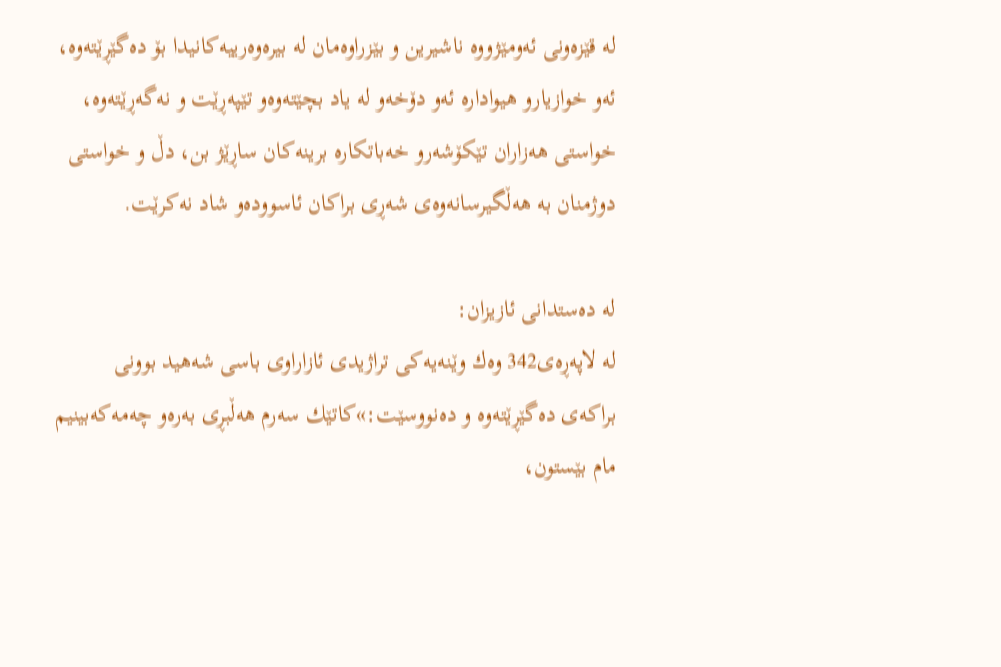له‌ قێزه‌ونی‌ ئه‌ومێژووه‌ ناشیرین و بێزراوه‌مان له‌ بیره‌وه‌رییه‌كانیدا بۆ ده‌گێڕێته‌وه‌، ئه‌و خوازیارو هیواداره‌ ئه‌و دۆخه‌و له‌ یاد بچێته‌وه‌و تێپه‌ڕێت و نه‌گه‌ڕێته‌وه‌، خواستی‌ هه‌زاران تێكۆشه‌رو خه‌باتكاره‌ برینه‌كان ساڕێژ بن، دڵ و خواستی‌ دوژمنان به‌ هه‌ڵگیرسانه‌وه‌ی‌ شه‌ڕی‌ براكان ئاسووده‌و شاد نه‌كرێت.

له‌ ده‌ستدانی‌ ئازیزان:
له‌ لاپه‌ڕه‌ی‌342 وه‌ك وێنه‌یه‌كی‌ تراژیدی‌ ئازاراوی‌ باسی‌ شه‌هید بوونی‌ براكه‌ی‌ ده‌گێڕێته‌وه‌ و ده‌نووسێت:»كاتێك سه‌رم هه‌ڵبڕی‌ به‌ره‌و چه‌مه‌كه‌بینیم مام بێستون،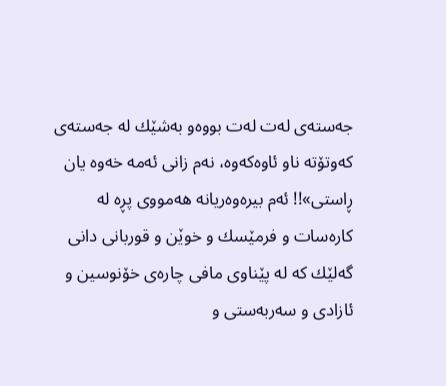جه‌سته‌ی‌ له‌ت له‌ت بووه‌و به‌شێك له‌ جه‌سته‌ی‌ كه‌وتۆته‌ ناو ئاوه‌كه‌وه‌، نه‌م زانی‌ ئه‌مه‌ خه‌وه‌ یان ڕاستی‌»!! ئه‌م بیره‌وه‌ریانه‌ هه‌مووی‌ پڕه‌ له‌ كاره‌سات و فرمێسك و خوێن و قوربانی‌ دانی‌ گه‌لێك كه‌ له‌ پێناوی‌ مافی‌ چاره‌ی‌ خۆنوسین و ئازادی‌ و سه‌ربه‌ستی‌ و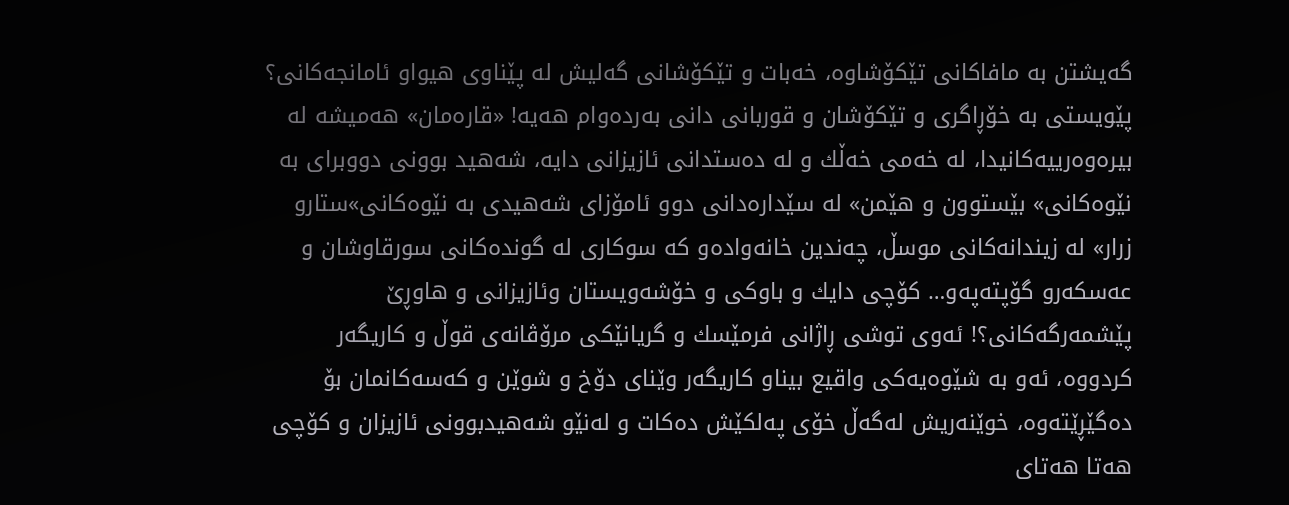گه‌یشتن به‌ مافاكانی‌ تێكۆشاوه‌، خه‌بات و تێكۆشانی‌ گه‌لیش له‌ پێناوی‌ هیواو ئامانجه‌كانی‌؟ پێویستی‌ به‌ خۆڕاگری‌ و تێكۆشان و قوربانی‌ دانی‌ به‌رده‌وام هه‌یه‌! «قاره‌مان» هه‌میشه‌ له‌ بیره‌وه‌رییه‌كانیدا، له‌ خه‌می‌ خه‌ڵك و له‌ ده‌ستدانی‌ ئازیزانی‌ دایه‌، شه‌هید بوونی‌ دووبرای‌ به‌ نێوه‌كانی‌» بێستوون و هێمن» له‌ سێداره‌دانی‌ دوو ئامۆزای‌ شه‌هیدی‌ به‌ نێوه‌كانی‌»ستارو زرار» له‌ زیندانه‌كانی‌ موسڵ، چه‌ندین خانه‌واده‌و كه‌ سوكاری‌ له‌ گونده‌كانی‌ سورقاوشان و عه‌سكه‌رو گۆپته‌په‌و… كۆچی‌ دایك و باوكی‌ و خۆشه‌ویستان وئازیزانی‌ و هاوڕێ پێشمه‌رگه‌كانی‌؟! ئه‌وی‌ توشی‌ ڕاژانی‌ فرمێسك و گریانێكی‌ مرۆڤانه‌ی‌ قوڵ و كاریگه‌ر كردووه‌، ئه‌و به‌ شێوه‌یه‌كی‌ واقیع بیناو كاریگه‌ر وێنای‌ دۆخ و شوێن و كه‌سه‌كانمان بۆ ده‌گێڕێته‌وه‌، خوێنه‌ریش له‌گه‌ڵ خۆی‌ په‌لكێش ده‌كات و له‌نێو شه‌هیدبوونی‌ ئازیزان و كۆچی‌ هه‌تا هه‌تای‌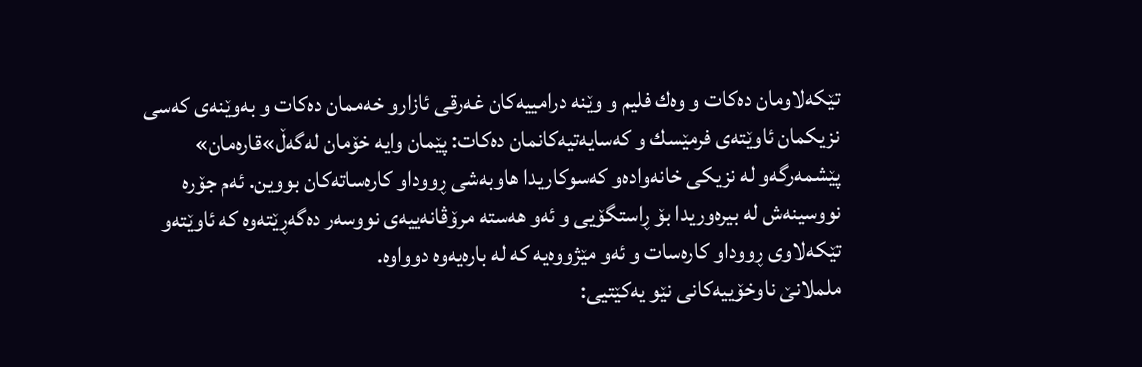تێكه‌لاومان ده‌كات و وه‌ك فلیم و وێنه‌ درامییه‌كان غه‌رقی‌ ئازارو خه‌ممان ده‌كات و به‌وێنه‌ی‌ كه‌سی‌ نزیكمان ئاوێته‌ی‌ فرمێسك و كه‌سایه‌تیه‌كانمان ده‌كات: پێمان وایه‌ خۆمان له‌گه‌ڵ»قاره‌مان» پێشمه‌رگه‌و له‌ نزیكی‌ خانه‌واده‌و كه‌سوكاریدا هاوبه‌شی‌ ڕووداو كاره‌ساته‌كان بووین. ئه‌م جۆره‌ نووسینه‌ش له‌ بیره‌وریدا بۆ ڕاستگۆیی‌ و ئه‌و هه‌سته‌ مرۆڤانه‌ییه‌ی‌ نووسه‌ر ده‌گه‌ڕێته‌وه‌ كه‌ ئاوێته‌و تێكه‌لاوی‌ ڕووداو كاره‌سات و ئه‌و مێژووه‌یه‌ كه‌ له‌ باره‌یه‌وه‌ دوواوه‌.
ململانێ‌ ناوخۆییه‌كانی‌ نێو یه‌كێتیی‌: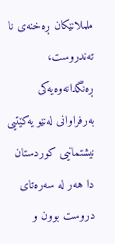ململانێكان ڕه‌خنه‌ی‌ نا ته‌ندروست، ڕه‌نگدانه‌وه‌یه‌كی‌ به‌رفراوانی‌ له‌نێو یه‌كێتیی‌ نیشتمانیی‌ كوردستان دا هه‌ر له‌ سه‌ره‌تای‌ دروست بوون و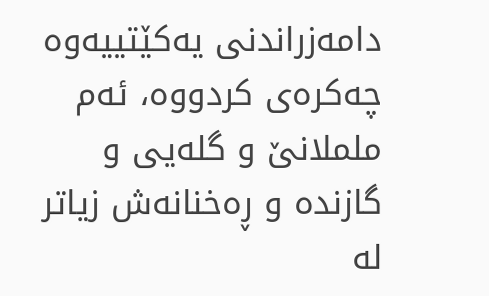دامه‌زراندنی‌ یه‌كێتییه‌وه‌ چه‌كره‌ی‌ كردووه‌، ئه‌م ململانێ و گله‌یی‌ و گازنده‌ و ڕه‌خنانه‌ش زیاتر له‌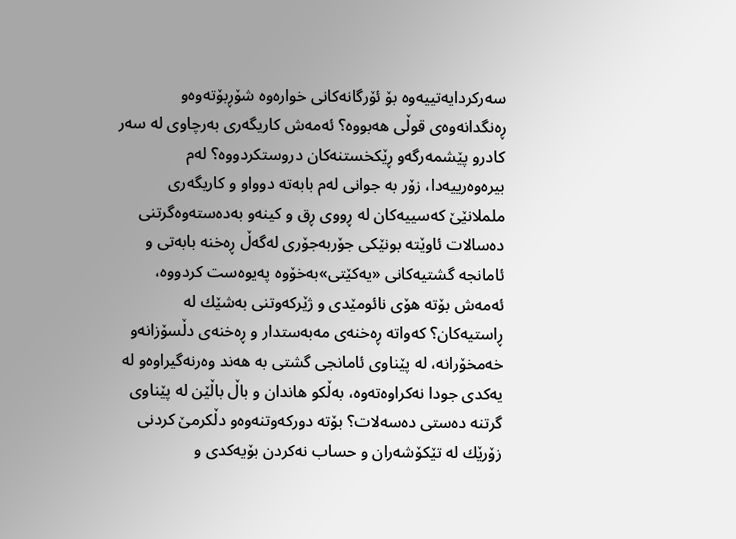سه‌ركردایه‌تییه‌وه‌ بۆ ئۆرگانه‌كانی‌ خواره‌وه‌ شۆڕبۆته‌وه‌و ڕه‌نگدانه‌وه‌ی‌ قوڵی‌ هه‌بووه‌؟ ئه‌مه‌ش كاریگه‌ری‌ به‌رچاوی‌ له‌ سه‌ر كادرو پێشمه‌رگه‌و ڕێكخستنه‌كان دروستكردووه‌؟ له‌م بیره‌وه‌رییه‌دا، زۆر به‌ جوانی‌ له‌م بابه‌ته‌ دوواو و كاریگه‌ری‌ ململانێێ‌ كه‌سییه‌كان له‌ ڕووی‌ ڕق و كینه‌و به‌ده‌سته‌وه‌گرتنی‌ ده‌سالات ئاوێته‌ بونێكی‌ جۆربه‌جۆری‌ له‌گه‌ڵ ڕه‌خنه‌ بابه‌تی‌ و ئامانجه‌ گشتیه‌كانی‌ «یه‌كێتی‌»به‌خۆوه‌ په‌یوه‌ست كردووه‌، ئه‌مه‌ش بۆته‌ هۆی‌ نائومێدی‌ و ژێركه‌وتنی‌ به‌شێك له‌ ڕاستیه‌كان؟ كه‌واته‌ ڕه‌خنه‌ی‌ مه‌به‌ستدار و ڕه‌خنه‌ی‌ دڵسۆزانه‌و خه‌مخۆرانه‌، له‌ پێناوی‌ ئامانجی‌ گشتی‌ به‌ هه‌ند وه‌رنه‌گیراوه‌و له‌ یه‌كدی‌ جودا نه‌كراوه‌ته‌وه‌، به‌ڵكو هاندان و باڵ باڵێن له‌ پێناوی‌ گرتنه‌ ده‌ستی‌ ده‌سه‌لات؟ بۆته‌ دوركه‌وتنه‌وه‌و دڵكرمێ‌ كردنی‌ زۆرێك له‌ تێكۆشه‌ران و حساب نه‌كردن بۆیه‌كدی‌ و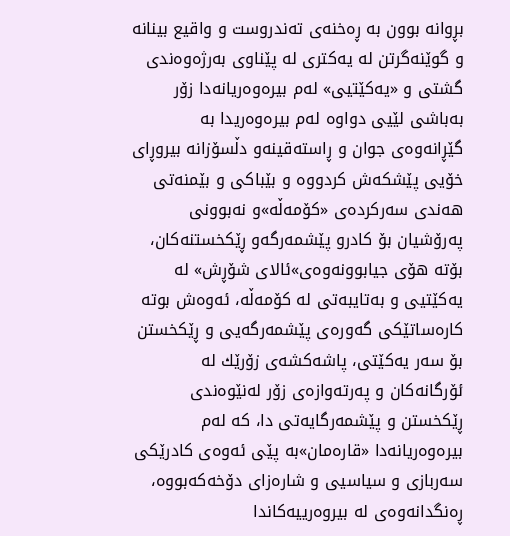بڕوانه‌ بوون به‌ ڕه‌خنه‌ی‌ ته‌ندروست و واقیع بینانه‌ و گوێنه‌گرتن له‌ یه‌كتری‌ له‌ پێناوی‌ به‌رژه‌وه‌ندی‌ گشتی‌ و «یه‌كێتیی‌» له‌م بیره‌وه‌ریانه‌دا زۆر به‌باشی‌ لێیی‌ دواوه‌ له‌م بیره‌وه‌ریدا به‌ گێڕانه‌وه‌ی‌ جوان و ڕاسته‌قینه‌و دڵسۆزانه‌ بیروڕای‌ خۆیی‌ پێشكه‌ش كردووه‌ و بێباكی‌ و بێمنه‌تی‌ هه‌ندی‌ سه‌ركرده‌ی‌ «كۆمه‌ڵه‌»و نه‌بوونی‌ په‌رۆشیان بۆ كادرو پێشمه‌رگه‌و ڕێكخستنه‌كان، بۆته‌ هۆی‌ جیابوونه‌وه‌ی‌»ئالای‌ شۆڕش» له‌ یه‌كێتیی‌ و به‌تایبه‌تی‌ له‌ كۆمه‌ڵه‌، ئه‌وه‌ش بوته‌ كاره‌ساتێكی‌ گه‌وره‌ی‌ پێشمه‌رگه‌یی‌ و ڕێكخستن بۆ سه‌ر یه‌كێتی، پاشه‌كشه‌ی‌ زۆرێك له‌ ئۆرگانه‌كان و په‌رته‌وازه‌ی‌ زۆر له‌نێوه‌ندی‌ ڕێكخستن و پێشمه‌رگایه‌تی‌ دا، كه‌ له‌م بیره‌وه‌ریانه‌دا «قاره‌مان»به‌ پێی‌ ئه‌وه‌ی‌ كادرێكی‌ سه‌ربازی‌ و سیاسیی‌ و شاره‌زای‌ دۆخه‌كه‌بووه‌، ڕه‌نگدانه‌وه‌ی‌ له‌ بیروه‌رییه‌كاندا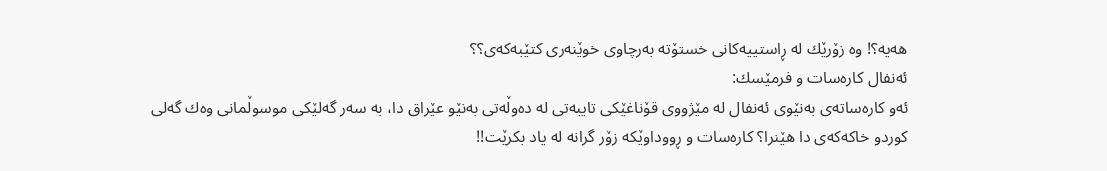هه‌یه‌؟! وه‌ زۆرێك له‌ ڕاستییه‌كانی‌ خستۆته‌ به‌رچاوی‌ خوێنه‌ری‌ كتێبه‌كه‌ی‌؟؟
ئه‌نفال كاره‌سات و فرمێسك:
ئه‌و كاره‌ساته‌ی‌ به‌نێوی‌ ئه‌نفال له‌ مێژووی‌ قۆناغێكی‌ تایبه‌تی‌ له‌ ده‌وڵه‌تی‌ به‌نێو عێراق دا، به‌ سه‌ر گه‌لێكی‌ موسوڵمانی‌ وه‌ك گه‌لی‌ كوردو خاكه‌كه‌ی‌ دا هێنرا؟ كاره‌سات و ڕووداوێكه‌ زۆر گرانه‌ له‌ یاد بكرێت!!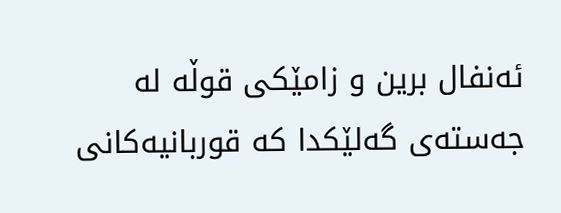ئه‌نفال برین و زامێكی‌ قوڵه‌ له‌ جه‌سته‌ی‌ گه‌لێكدا كه‌ قوربانیه‌كانی‌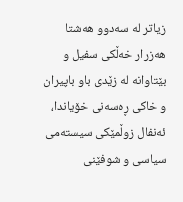زیاتر له‌ سه‌دوو هه‌شتا هه‌زرار خه‌ڵكی‌ سفیل و بێتاوانه‌ له‌ زێدی‌ باو باپیران و خاكی‌ ڕه‌سه‌نی‌ خۆیاندا، ئه‌نفال زوڵمێكی‌ سیسته‌می‌ سیاسی‌ و شوفێنی‌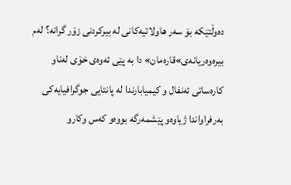ده‌وڵتێكه‌ بۆ سەر هاولاتیه‌كانی‌ له‌ بیركردنی‌ زۆر گرانه‌؟ له‌م بیره‌وه‌ریانه‌ی‌»قاره‌مان» دا به‌ پێی‌ ئه‌وه‌ی‌ خۆی‌ له‌ناو كاره‌ساتی‌ ئه‌نفال و كیمیابارندا له‌ پانتایی‌ جوگرافیایه‌كی‌ به‌رفراواندا ژیاوه‌و پێشمه‌رگه‌ بووه‌و كه‌س وكارو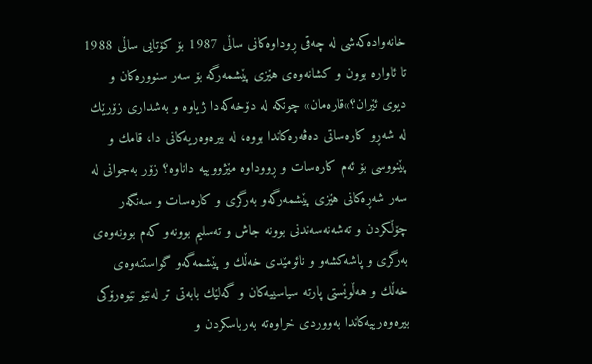خانه‌واده‌كه‌شی‌ له‌ چه‌قی‌ ڕوداوه‌كانی‌ ساڵی‌ 1987 بۆ كۆتایی‌ ساڵی‌ 1988 تا ئاواره‌ بوون و كشانه‌وه‌ی‌ هێزی‌ پێشمه‌رگه‌ بۆ سه‌ر سنووره‌كان و دیوی‌ ئێران؟»قاره‌مان» چونكه‌ له‌ دۆخه‌كه‌دا ژیاوه‌ و به‌شداری‌ زۆرێك له‌ شه‌ڕو كاره‌ساتی‌ ده‌ڤه‌ره‌كاندا بووه‌، له‌ بیره‌وه‌ریه‌كانی‌ دا، قامك و پێنووسی‌ بۆ ئه‌م كاره‌سات و ڕووداوه‌ مێژووییه‌ داناوه‌؟ زۆر به‌جوانی‌ له‌ سه‌ر شه‌ڕه‌كانی‌ هێزی‌ پێشمه‌رگه‌و به‌رگری‌ و كاره‌سات و سه‌نگه‌ر چۆڵكردن و ته‌شه‌نه‌سه‌ندنی‌ بوونه‌ جاش و ته‌سلیم بوونه‌و كه‌م بوونه‌وه‌ی‌ به‌رگری‌ و پاشه‌كشه‌و و نائومێدی‌ خه‌ڵك و پێشمه‌گه‌و گواستنه‌وه‌ی‌ خه‌ڵك و هه‌ڵوێستی‌ پارته‌ سیاسییه‌كان و گه‌لێك بابه‌تی‌ تر له‌نێو نێوه‌رۆكی‌ بیره‌وه‌رییه‌كاندا به‌ووردی‌ خراوه‌ته‌ به‌رباسكردن و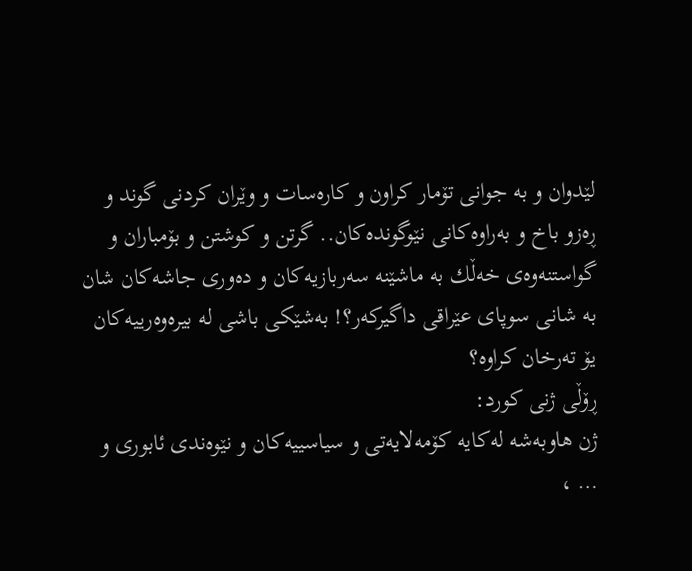لێدوان و به‌ جوانی‌ تۆمار كراون و كاره‌سات و وێران كردنی‌ گوند و ڕه‌زو باخ و به‌راوه‌كانی‌ نێوگونده‌كان.. گرتن و كوشتن و بۆمباران و گواستنه‌وه‌ی‌ خه‌ڵك به‌ ماشێنه‌ سه‌ربازیه‌كان و ده‌وری‌ جاشه‌كان شان به‌ شانی‌ سوپای‌ عێراقی‌ داگیركه‌ر؟! به‌شێكی‌ باشی‌ له‌ بیره‌وه‌رییه‌كان یۆ ته‌رخان كراوه‌؟
ڕۆڵی‌ ژنی‌ كورد:
ژن هاوبه‌شه‌ له‌كایه‌ كۆمه‌لایه‌تی‌ و سیاسییه‌كان و نێوه‌ندی‌ ئابوری‌ و … ،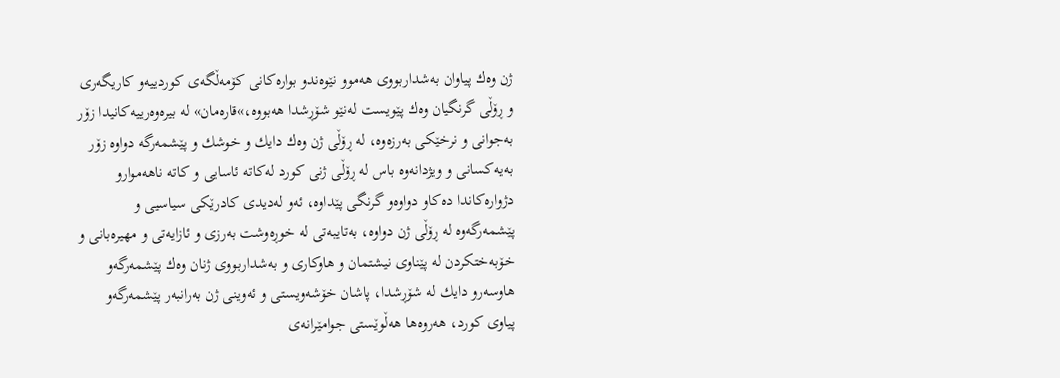ژن وه‌ك پیاوان به‌شداربووی‌ هه‌موو نێوه‌ندو بواره‌كانی‌ كۆمه‌ڵگه‌ی‌ كوردییه‌و كاریگه‌ری‌ و ڕۆڵی‌ گرنگیان وه‌ك پێویست له‌نێو شۆڕشدا هه‌بووه‌،»قاره‌مان» له‌ بیره‌وه‌رییه‌كانیدا زۆر به‌جوانی‌ و نرخێكی‌ به‌رزه‌وه‌، له‌ ڕۆڵی‌ ژن وه‌ك دایك و خوشك و پێشمه‌رگه‌ دواوه‌ زۆر به‌یه‌كسانی‌ و ویژدانه‌وه‌ باس له‌ ڕۆڵی‌ ژنی‌ كورد له‌كاته‌ ئاسایی‌ و كاته‌ ناهه‌موارو دژواره‌كاندا ده‌كاو دواوه‌و گرنگی‌ پێداوه‌، ئه‌و له‌دیدی‌ كادرێكی‌ سیاسیی‌ و پێشمه‌رگه‌وه‌ له‌ ڕۆڵی‌ ژن دواوه‌، به‌تایبه‌تی‌ له‌ خوڕه‌وشت به‌رزی‌ و ئازایه‌تی‌ و مهیره‌بانی‌ و خۆبه‌ختكردن له‌ پێناوی‌ نیشتمان و هاوكاری‌ و به‌شداربووی‌ ژنان وه‌ك پێشمه‌رگه‌و هاوسه‌رو دایك له‌ شۆڕشدا، پاشان خۆشه‌ویستی‌ و ئه‌وینی‌ ژن به‌رانبه‌ر پێشمه‌رگه‌و پیاوی‌ كورد، هه‌روه‌ها هه‌ڵوێستی‌ جوامێرانه‌ی‌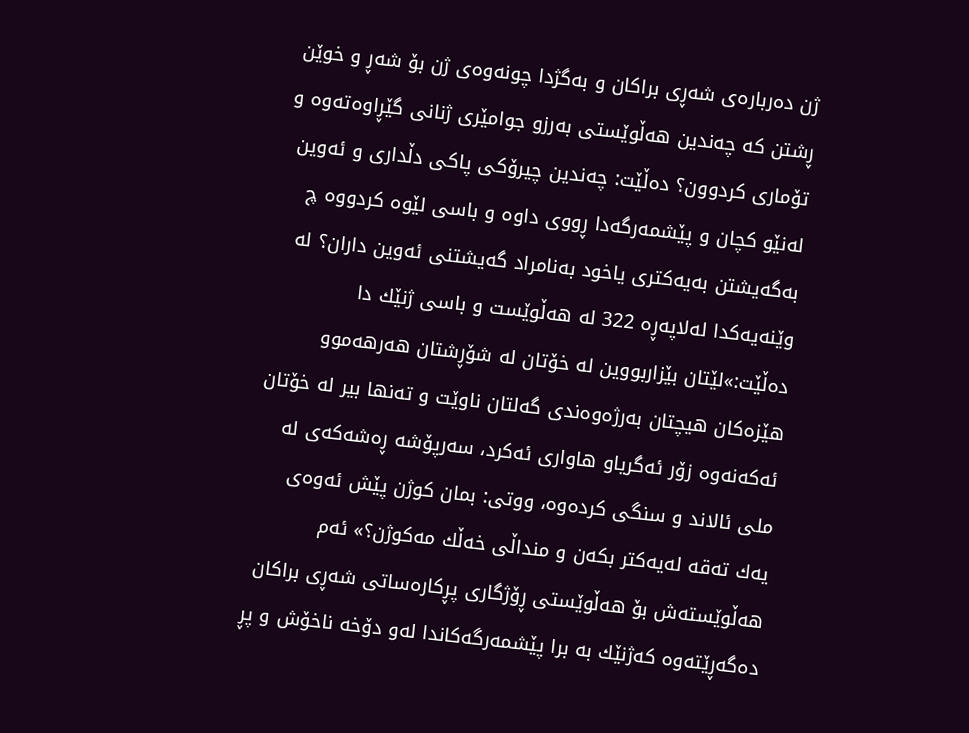ژن ده‌رباره‌ی‌ شه‌ڕی‌ براكان و به‌گژدا چونه‌وه‌ی‌ ژن بۆ شه‌ڕ و خوێن ڕشتن كه‌ چه‌ندین هه‌ڵوێستی‌ به‌رزو جوامێری‌ ژنانی‌ گێڕاوه‌ته‌وه‌ و تۆماری‌ كردوون؟ ده‌ڵێت: چه‌ندین چیرۆكی‌ پاكی‌ دڵداری‌ و ئه‌وین له‌نێو كچان و پێشمه‌رگه‌دا ڕووی‌ داوه‌ و باسی‌ لێوه‌ كردووه‌ چ به‌گه‌یشتن به‌یه‌كتری‌ یاخود به‌نامراد گه‌یشتنی‌ ئه‌وین داران؟ له‌ وێنه‌یه‌كدا له‌لاپه‌ڕه‌ 322 له‌ هه‌ڵوێست و باسی‌ ژنێك دا ده‌ڵێت:»لێتان بێزاربووین له‌ خۆتان له‌ شۆڕشتان هه‌رهه‌موو هێزه‌كان هیچتان به‌رژه‌وه‌ندی‌ گه‌لتان ناوێت و ته‌نها بیر له‌ خۆتان ئه‌كه‌نه‌وه‌ زۆر ئه‌گریاو هاواری‌ ئه‌كرد، سه‌رپۆشه‌ ڕه‌شه‌كه‌ی‌ له‌ ملی‌ ئالاند و سنگی‌ كرده‌وه‌، ووتی‌: بمان كوژن پێش ئه‌وه‌ی‌ یه‌ك ته‌قه‌ له‌یه‌كتر بكه‌ن و منداڵی‌ خه‌ڵك مه‌كوژن؟» ئه‌م هه‌ڵوێسته‌ش بۆ هه‌ڵوێستی‌ ڕۆژگاری‌ پڕكاره‌ساتی‌ شه‌ڕی‌ براكان ده‌گه‌ڕێته‌وه‌ كه‌ژنێك به‌ برا پێشمه‌رگه‌كاندا له‌و دۆخه‌ ناخۆش و پڕ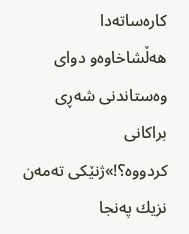كاره‌ساته‌دا هه‌ڵشاخاوه‌و دوای‌ وه‌ستاندنی‌ شه‌ڕی‌ براكانی‌ كردووه‌؟!»ژنێكی‌ ته‌مه‌ن نزیك په‌نجا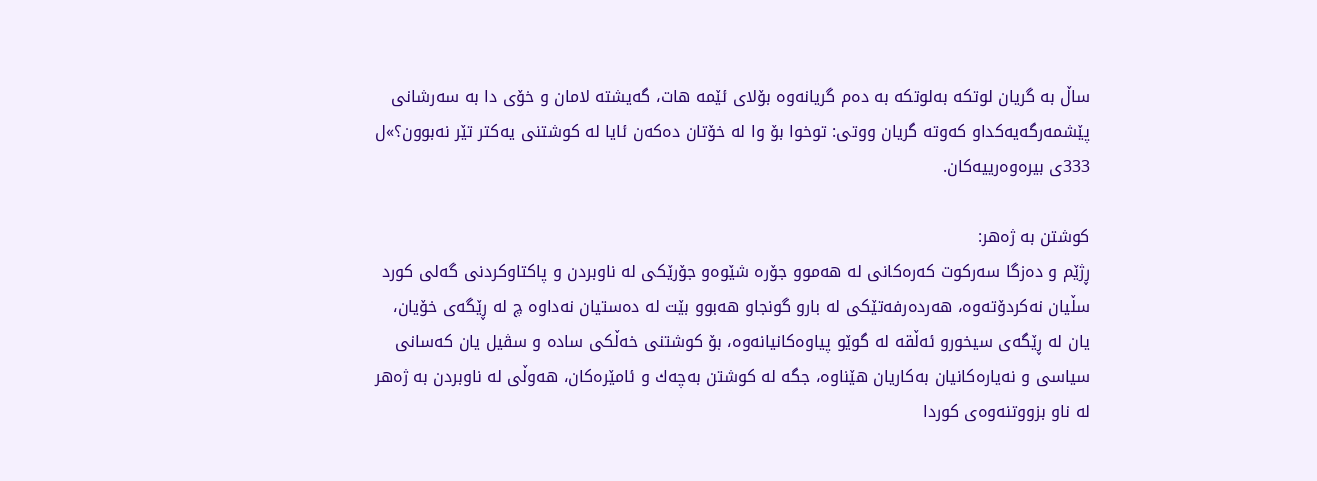ساڵ به‌ گریان لوتكه‌ به‌لوتكه‌ به‌ ده‌م گریانه‌وه‌ بۆلای‌ ئێمه‌ هات، گه‌یشته‌ لامان و خۆی‌ دا به‌ سه‌رشانی‌ پێشمه‌رگه‌یه‌كداو كه‌وته‌ گریان ووتی‌: توخوا بۆ وا له‌ خۆتان ده‌كه‌ن ئایا له‌ كوشتنی‌ یه‌كتر تێر نه‌بوون؟»ل 333ی‌ بیره‌وه‌رییه‌كان.

كوشتن به‌ ژه‌هر:
ڕژێم و ده‌زگا سه‌ركوت كه‌ره‌كانی‌ له‌ هه‌موو جۆره‌ شێوه‌و جۆرێكی‌ له‌ ناوبردن و پاكتاوكردنی‌ گه‌لی‌ كورد سڵیان نه‌كردۆته‌وه‌، هه‌رده‌رفه‌تێكی‌ له‌ بارو گونجاو هه‌بوو بێت له‌ ده‌ستیان نه‌داوه‌ چ له‌ ڕێگه‌ی‌ خۆیان، یان له‌ ڕێگه‌ی‌ سیخورو ئه‌ڵقه‌ له‌ گوێو پیاوه‌كانیانه‌وه‌، بۆ كوشتنی‌ خه‌ڵكی‌ ساده‌ و سڤیل یان كه‌سانی‌ سیاسی‌ و نه‌یاره‌كانیان به‌كاریان هێناوه‌، جگه‌ له‌ كوشتن به‌چه‌ك و ئامێره‌كان، هه‌وڵی‌ له‌ ناوبردن به‌ ژه‌هر له‌ ناو بزووتنه‌وه‌ی‌ كوردا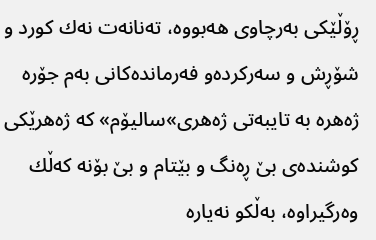ڕۆڵێكی‌ به‌رچاوی‌ هه‌بووه‌، ته‌نانه‌ت نه‌ك كورد و شۆڕش و سه‌ركرده‌و فه‌رمانده‌كانی‌ به‌م جۆره‌ ژه‌هره‌ به‌ تایبه‌تی‌ ژه‌هری‌»سالیۆم» كه‌ ژه‌هرێكی‌ كوشنده‌ی‌ بێ ڕه‌نگ و بێتام و بێ بۆنه‌ كه‌ڵك وه‌رگیراوه‌، به‌ڵكو نه‌یاره‌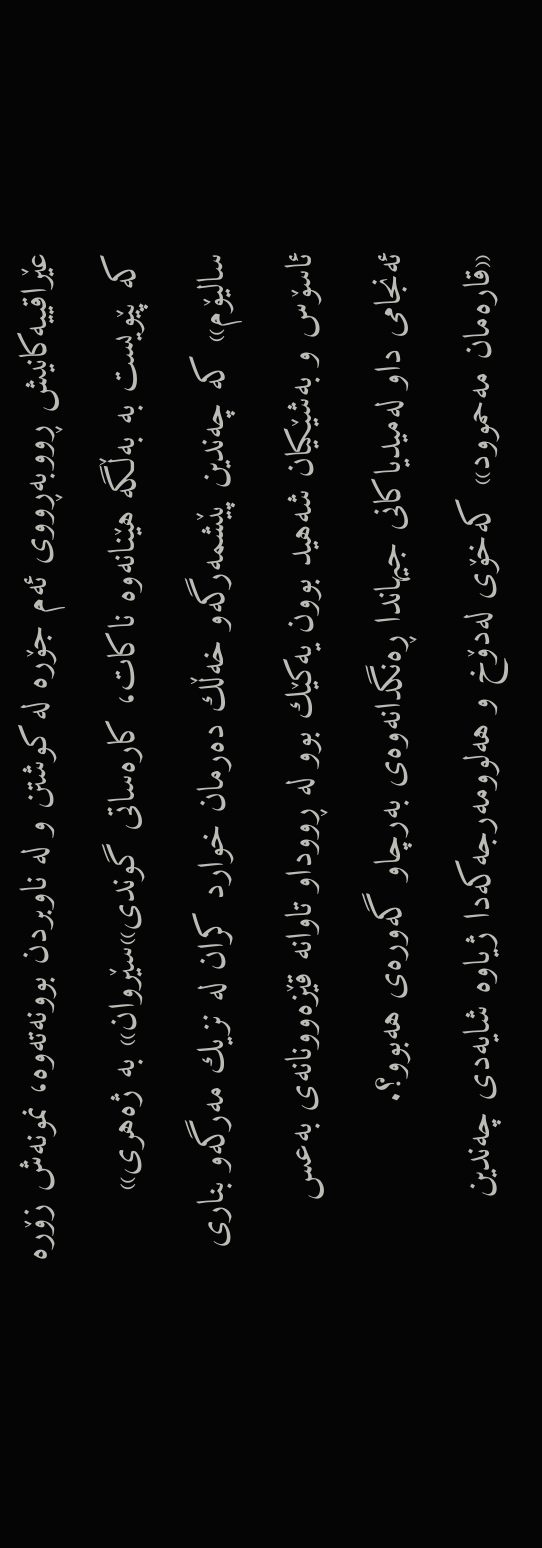عێراقییه‌كانیش ڕووبه‌ڕووی‌ ئه‌م جۆره‌ له‌ كوشتن و له‌ ناوبردن بوونه‌ته‌وه‌، نمونه‌ش زۆره‌ كه‌ پێویست به‌ به‌ڵگه‌ هێنانه‌وه‌ ناكات، كاره‌ساتی‌ گوندی‌»سێروان» به‌ ژه‌هری‌» سالیۆم» كه‌ چه‌ندین پێشمه‌رگه‌و خه‌ڵك ده‌رمان خوارد كران له‌ نزیك مه‌رگه‌و بناری‌ ئاسۆس و به‌شێكیان شه‌هید بوون یه‌كێك بوو له‌ ڕووداو تاوانه‌ قێزه‌وونانه‌ی‌ به‌عس ئه‌نجامی‌ داو له‌میدیاكانی‌ جیهاندا ڕه‌نگدانه‌وه‌ی‌ به‌رچاو گه‌وره‌ی‌ هه‌بوو؟.
«قاره‌مان مه‌حموود» كه‌خۆی‌ له‌دۆخ و هه‌لوومه‌رجه‌كه‌دا ژیاوه‌ شایه‌دی‌ چه‌ندین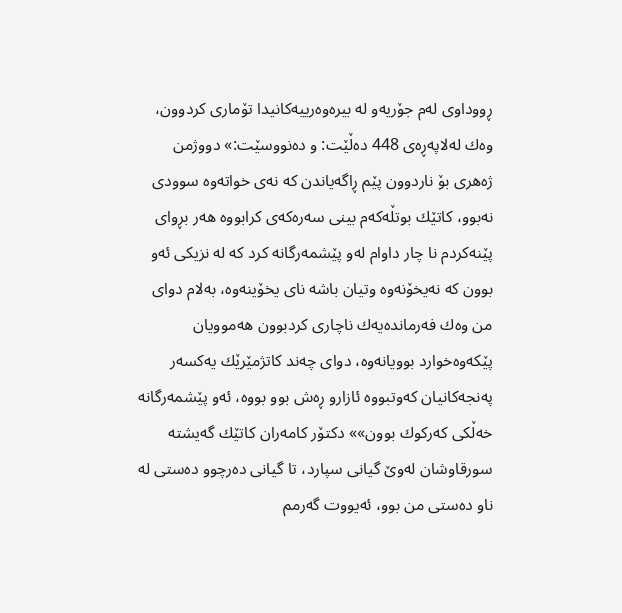ڕووداوی‌ له‌م جۆریه‌و له‌ بیره‌وه‌رییه‌كانیدا تۆماری‌ كردوون، وه‌ك له‌لاپه‌ڕه‌ی‌ 448 ده‌ڵێت: و ده‌نووسێت:» دووژمن ژه‌هری‌ بۆ ناردوون پێم ڕاگه‌یاندن كه‌ نه‌ی‌ خواته‌وه‌ سوودی‌ نه‌بوو، كاتێك بوتڵه‌كه‌م بینی‌ سه‌ره‌كه‌ی‌ كرابووه‌ هه‌ر بڕوای‌ پێنه‌كردم نا چار داوام له‌و پێشمه‌رگانه‌ كرد كه‌ له‌ نزیكی‌ ئه‌و بوون كه‌ نه‌یخۆنه‌وه‌ وتیان باشه‌ نای‌ یخۆینه‌وه‌، به‌لام دوای‌ من وه‌ك فه‌رمانده‌یه‌ك ناچاری‌ كردبوون هه‌موویان پێكه‌وه‌خوارد بوویانه‌وه‌، دوای‌ چه‌ند كاتژمێرێك یه‌كسه‌ر په‌نجه‌كانیان كه‌وتبووه‌ ئازارو ڕه‌ش بوو بووه‌، ئه‌و پێشمه‌رگانه‌ خه‌ڵكی‌ كه‌ركوك بوون»» دكتۆر كامه‌ران كاتێك گه‌یشته‌ سورقاوشان له‌وێ‌ گیانی‌ سپارد، تا گیانی‌ ده‌رچوو ده‌ستی‌ له‌ ناو ده‌ستی‌ من بوو، ئه‌یووت گه‌رمم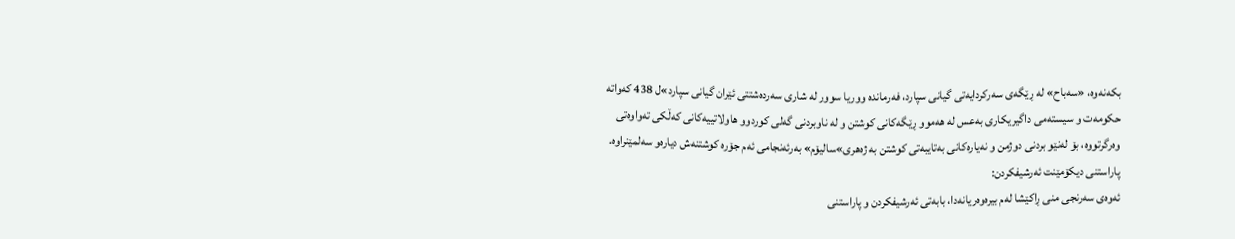بكه‌نه‌وه‌، «سه‌باح» له‌ ڕێگه‌ی‌ سه‌ركردایه‌تی‌ گیانی‌ سپارد، فه‌رمانده‌ ووریا سوور له‌ شاری‌ سه‌رده‌شتتی‌ ئێران گیانی‌ سپارد»ل 438 كه‌واته‌ حكومه‌ت و سیسته‌می‌ داگیریكاری‌ به‌عس له‌ هه‌موو ڕێگه‌كانی‌ كوشتن و له‌ ناوبردنی‌ گه‌لی‌ كوردوو هاولاتییه‌كانی‌ كه‌ڵكی‌ ته‌واوه‌تی‌ وه‌رگرتووه‌، بۆ له‌نێو بردنی‌ دوژمن و نه‌یاره‌كانی‌ به‌تایبه‌تی‌ كوشتن به‌ ژه‌هری‌»سالیۆم» به‌رئه‌نجامی‌ ئه‌م جۆره‌ كوشتنه‌ش دیاره‌و سه‌لمێنراوه‌.
پاراستنی‌ دیكۆمێنت ئه‌رشیفكردن:
ئه‌وه‌ی‌ سه‌رنجی‌ منی‌ ڕاكێشا له‌م بیره‌وه‌ریانه‌دا، بابه‌تی‌ ئه‌رشیفكردن و پاراستنی‌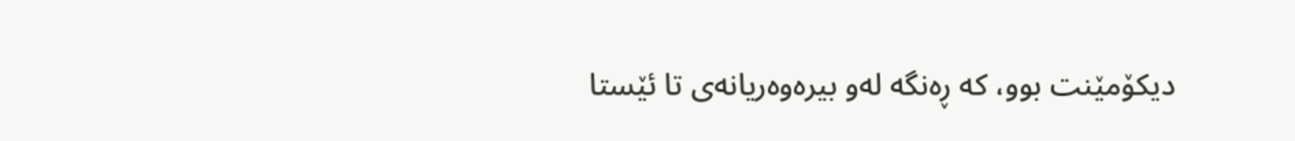دیكۆمێنت بوو، كه‌ ڕه‌نگه‌ له‌و بیره‌وه‌ریانه‌ی‌ تا ئێستا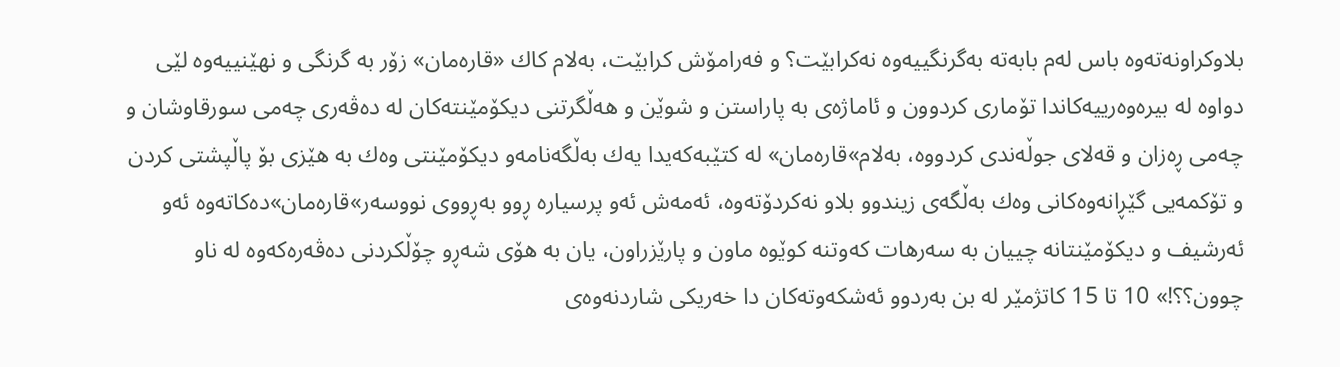بلاوكراونه‌ته‌وه‌ باس له‌م بابه‌ته‌ به‌گرنگییه‌وه‌ نه‌كرابێت؟ و فه‌رامۆش كرابێت، به‌لام كاك «قاره‌مان» زۆر به‌ گرنگی‌ و نهێنییه‌وه‌ لێی‌ دواوە له‌ بیره‌وه‌رییه‌كاندا تۆماری‌ كردوون و ئاماژه‌ی‌ به‌ پاراستن و شوێن و هه‌ڵگرتنی‌ دیكۆمێنته‌كان له‌ ده‌ڤه‌ری‌ چه‌می‌ سورقاوشان و چه‌می‌ ڕه‌زان و قه‌لای‌ جوڵه‌ندی‌ كردووه‌، به‌لام»قاره‌مان» له‌ كتێبه‌كه‌یدا یه‌ك به‌ڵگه‌نامه‌و دیكۆمێنتی‌ وه‌ك به‌ هێزی‌ بۆ پاڵپشتی‌ كردن و تۆكمه‌یی‌ گێڕانه‌وه‌كانی‌ وه‌ك به‌ڵگه‌ی‌ زیندوو بلاو نه‌كردۆته‌وه‌، ئه‌مه‌ش ئه‌و پرسیاره‌ ڕوو به‌ڕووی‌ نووسه‌ر»قاره‌مان»ده‌كاته‌وه‌ ئه‌و ئه‌رشیف و دیكۆمێنتانه‌ چییان به‌ سه‌رهات كه‌وتنه‌ كوێوه‌ ماون و پارێزراون، یان به‌ هۆی‌ شه‌ڕو چۆڵكردنی‌ ده‌ڤه‌ره‌كه‌وه‌ له‌ ناو چوون؟؟!» 10 تا 15 كاتژمێر له‌ بن به‌ردوو ئه‌شكه‌وته‌كان دا خه‌ریكی‌ شاردنه‌وه‌ی‌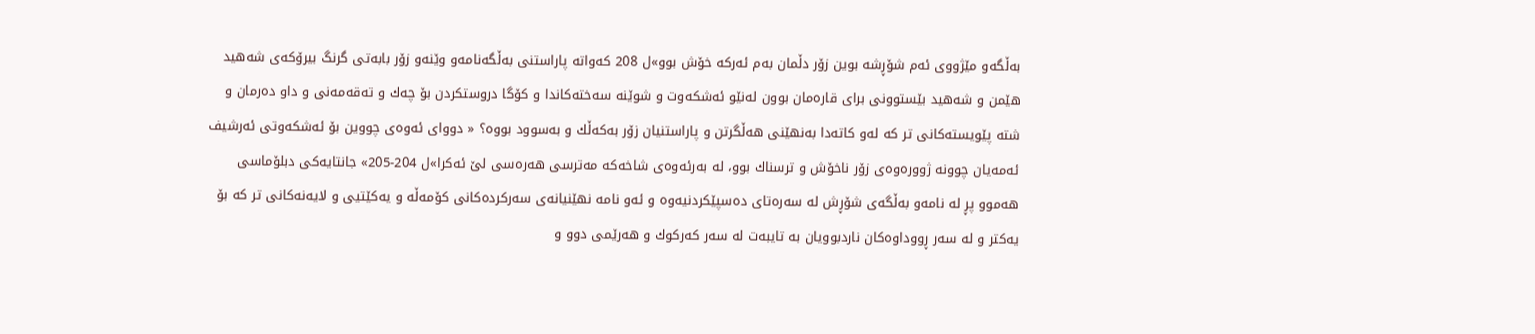به‌ڵگه‌و مێژووی‌ ئه‌م شۆڕشه‌ بوین زۆر دڵمان به‌م ئه‌ركه‌ خۆش بوو»ل 208 كه‌واته‌ پاراستنی‌ به‌ڵگه‌نامه‌و وێنه‌و زۆر بابه‌تی‌ گرنگ بیرۆكه‌ی‌ شه‌هید هێمن و شه‌هید بێستوونی‌ برای‌ قاره‌مان بوون له‌نێو ئه‌شكه‌وت و شوێنه‌ سه‌خته‌كاندا و كۆگا دروستكردن بۆ چه‌ك و ته‌قه‌مه‌نی‌ و داو ده‌رمان و شته‌ پێویسته‌كانی‌ تر كه‌ له‌و كاته‌دا به‌نهێنی‌ هه‌ڵگرتن و پاراستنیان زۆر به‌كه‌ڵك و به‌سوود بووه‌؟ « دووای‌ ئه‌وه‌ی‌ چووین بۆ ئه‌شكه‌وتی‌ ئه‌رشیف ئه‌مه‌یان چوونه‌ ژووره‌وه‌ی‌ زۆر ناخۆش و ترسناك بوو، له‌ به‌رئه‌وه‌ی‌ شاخه‌كه‌ مه‌ترسی‌ هه‌ره‌سی‌ لێ‌ ئه‌كرا»ل 204-205» جانتایه‌كی‌ دبلۆماسی‌ هه‌موو پڕ له‌ نامه‌و به‌ڵگه‌ی‌ شۆڕش له‌ سه‌ره‌تای‌ ده‌سپێكردنیه‌وه‌ و ئه‌و نامه‌ نهێنیانه‌ی‌ سه‌ركرده‌كانی‌ كۆمه‌ڵه‌ و یه‌كێتیی‌ و لایه‌نه‌كانی‌ تر كه‌ بۆ یه‌كتر و له‌ سه‌ر ڕووداوه‌كان ناردبوویان به‌ تایبه‌ت له‌ سه‌ر كه‌ركوك و هه‌رێمی‌ دوو و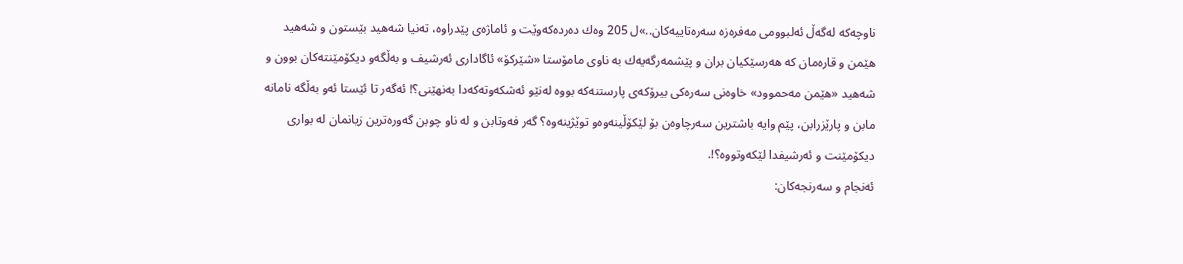ناوچه‌كه‌ له‌گه‌ڵ ئه‌لبوومی‌ مه‌فره‌زه‌ سه‌ره‌تاییه‌كان..»ل 205 وه‌ك ده‌رده‌كه‌وێت و ئاماژه‌ی‌ پێدراوه‌، ته‌نیا شه‌هید بێستون و شه‌هید هێمن و قاره‌مان كه‌ هه‌رسێكیان بران و پێشمه‌رگه‌یه‌ك به‌ ناوی‌ مامۆستا «شێركۆ» ئاگاداری‌ ئه‌رشیف و به‌ڵگه‌و دیكۆمێنته‌كان بوون و شه‌هید «هێمن مه‌حموود» خاوه‌نی‌ سه‌ره‌كی‌ بیرۆكه‌ی‌ پارستنه‌كه‌ بووه‌ له‌نێو ئه‌شكه‌وته‌كه‌دا به‌نهێنی‌؟! ئه‌گه‌ر تا ئێستا ئه‌و به‌ڵگه‌ نامانه‌ مابن و پارێزرابن، پێم وایه‌ باشترین سه‌رچاوه‌ن بۆ لێكۆڵینه‌وه‌و توێژینه‌وه‌؟ گه‌ر فه‌وتابن و له‌ ناو چوبن گه‌وره‌ترین زیانمان له‌ بواری‌ دیكۆمێنت و ئه‌رشیفدا لێكه‌وتووه‌؟!.
ئه‌نجام و سه‌رنجه‌كان: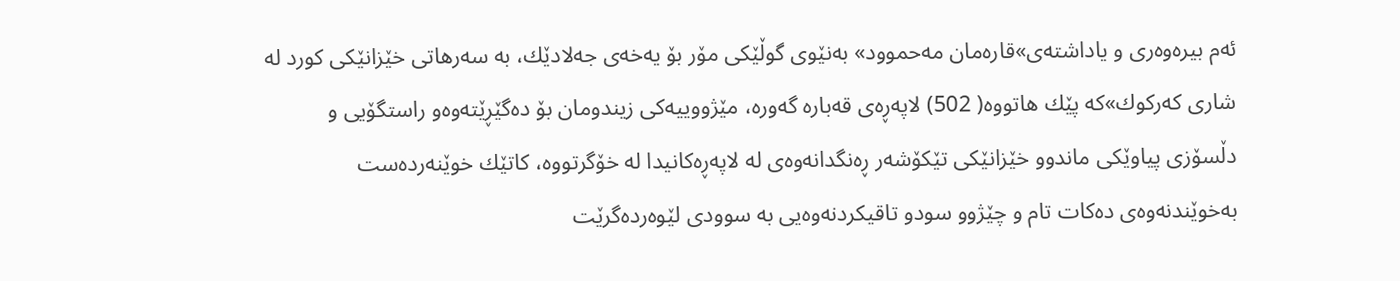ئه‌م بیره‌وه‌ری‌ و یاداشته‌ی‌»قاره‌مان مه‌حموود» به‌نێوی‌ گوڵێكی‌ مۆر بۆ یه‌خه‌ی‌ جه‌لادێك، به‌ سه‌رهاتی‌ خێزانێكی‌ كورد له‌ شاری‌ كه‌ركوك»كه‌ پێك هاتووه‌( 502) لاپه‌ڕه‌ی‌ قه‌باره‌ گه‌وره‌، مێژووییه‌كی‌ زیندومان بۆ ده‌گێڕێته‌وه‌و راستگۆیی‌ و دڵسۆزی‌ پیاوێكی‌ ماندوو خێزانێكی‌ تێكۆشه‌ر ڕه‌نگدانه‌وه‌ی‌ له‌ لاپه‌ڕه‌كانیدا له‌ خۆگرتووه‌، كاتێك خوێنه‌رده‌ست به‌خوێندنه‌وه‌ی‌ ده‌كات تام و چێژوو سودو تاقیكردنه‌وه‌یی‌ به‌ سوودی‌ لێوه‌رده‌گرێت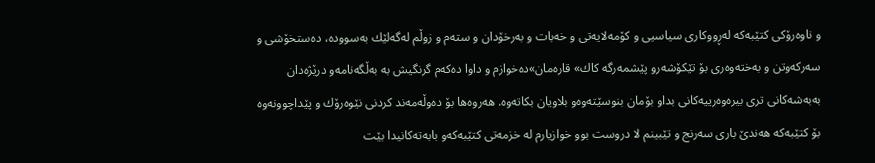و ناوه‌رۆكی‌ كتێبه‌كه‌ له‌ڕووكاری‌ سیاسیی‌ و كۆمه‌لایه‌تی‌ و خه‌بات و به‌رخۆدان و سته‌م و زوڵم له‌گه‌لێك به‌سووده‌، ده‌ستخۆشی‌ و سه‌ركه‌وتن و به‌خته‌وه‌ری‌ بۆ تێكۆشه‌رو پێشمه‌رگه‌ كاك» قاره‌مان»دەخوازم و داوا دەکەم گرنگیش به‌ به‌ڵگه‌نامه‌و درێژه‌دان به‌به‌شه‌كانی‌ تری‌ بیره‌وه‌رییه‌كانی‌ بداو بۆمان بنوسێته‌وه‌و بلاویان بكاته‌وه‌. هه‌روه‌ها بۆ ده‌وڵه‌مه‌ند كردنی‌ نێوه‌رۆك و پێداچوونه‌وه‌ بۆ كتێبه‌كه‌ هه‌ندێ‌ باری‌ سه‌رنج و تێبینم لا دروست بوو خوازیارم له‌ خزمه‌تی‌ كتێبه‌كه‌و بابه‌ته‌كانیدا بێت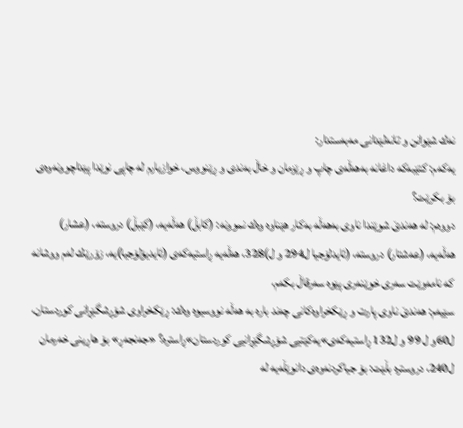نه‌ك شێوانن و تانه‌لێدانی‌ مه‌به‌ستدار:
یه‌كه‌م: كتێبه‌كه‌ داغانه‌ به‌هه‌ڵه‌ی‌ چاپ و ڕێزمان و خاڵ به‌ندی‌ و ڕێنووس، خوازیارم له‌ چاپی‌ نوێدا پێداچوونه‌وه‌ی‌ بۆ بكرێت؟
دووه‌م: له‌ هه‌ندێ‌ شوێندا ناوی‌ به‌هه‌ڵه‌ به‌كار هێناوه‌ وه‌ك نموونه‌: (كابڵ) هه‌ڵه‌یه‌، (كێبڵ) دروسته‌، (عشار) هه‌ڵه‌یه‌، (عه‌شتار) دروسته‌، (ئایدلۆجیا ل294 و ل)328، هه‌ڵه‌یه‌ ڕاستیه‌كه‌ی‌ (ئایدیۆلۆجیا)یه‌، زۆرێك له‌م ووشانه‌ كه‌ نامه‌وێت سه‌ری‌ خوێنه‌ری‌ پێوه‌ سه‌رقاڵ بكه‌م،
سێیه‌م: هه‌ندێ‌ ناوی‌ پارت و ڕێكخراوه‌كانی‌ چه‌ند باره‌ به‌ هه‌ڵه‌ نووسیوه‌ وه‌ك: ڕێكخراوی‌ شۆڕشگێڕانی‌ كوردستان، ل60و ل 99 و ل132 ڕاستیه‌كه‌ی‌»یه‌كێتیی‌ شۆڕشگێڕانیی‌ كوردستان»ڕاستره‌؟ «جه‌نجه‌ڕ» بۆ هاڕینی‌ خه‌رمان ل240، دروستره‌ بڵێت: بۆ جیاكردنه‌وه‌ی‌ دانوێڵه‌یه‌ له‌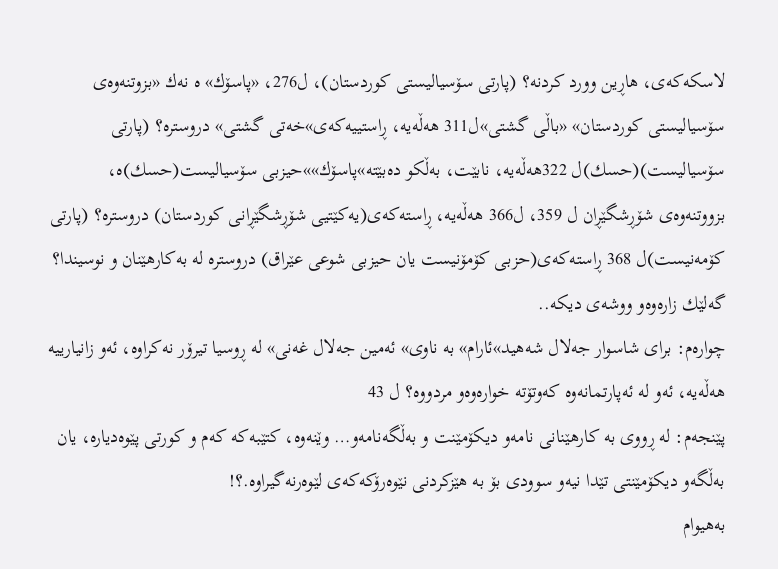لاسكه‌كه‌ی‌، هاڕین وورد كردنه‌؟ (پارتی‌ سۆسیالیستی‌ كوردستان)، ل276، «پاسۆك» ه‌ نه‌ك «بزوتنه‌وه‌ی‌ سۆسیالیستی‌ كوردستان» «باڵی‌ گشتی‌»ل311 هه‌ڵه‌یه‌، ڕاستییه‌كه‌ی‌»خه‌تی‌ گشتی‌» دروستره‌؟ (پارتی‌ سۆسیالیست)(حسك)ل 322هه‌ڵه‌یه‌، نابێت، به‌ڵكو ده‌بێته‌»پاسۆك»»حیزبی‌ سۆسیالیست(حسك)ه‌، بزووتنه‌وه‌ی‌ شۆڕشگێڕان ل 359، ل366 هه‌ڵه‌یه‌، ڕاسته‌كه‌ی‌(یه‌كێتیی‌ شۆڕشگێڕانی‌ كوردستان) دروستره‌؟ (پارتی‌ كۆمه‌نیست)ل 368 ڕاسته‌كه‌ی‌(حزبی‌ كۆمۆنیست یان حیزبی‌ شوعی‌ عێراق) دروسترە له‌ به‌كارهێنان و نوسیندا؟ گه‌لێك زاره‌وه‌و ووشه‌ی‌ دیكه‌..
چواره‌م: برای‌ شاسوار جه‌لال شه‌هید»ئارام» به‌ ناوی‌» ئه‌مین جه‌لال غه‌نی‌» له‌ ڕوسیا تیرۆر نه‌كراوه‌، ئه‌و زانیارییه‌ هه‌ڵه‌یه‌، ئه‌و له‌ ئه‌پارتمانه‌وه‌ كه‌وتۆته‌ خواره‌وه‌و مردووه‌؟ ل 43
پێنجه‌م: له‌ ڕووی‌ به‌ كارهێنانی‌ نامه‌و دیكۆمێنت و به‌ڵگه‌نامه‌و… وێنه‌وه‌، كتێبه‌كه‌ كه‌م و كورتی‌ پێوه‌دیاره‌، یان به‌ڵگه‌و دیكۆمێنتی‌ تێدا نیه‌و سوودی‌ بۆ به‌ هێزكردنی‌ نێوه‌رۆكه‌كه‌ی‌ لێوه‌رنه‌گیراوه‌.؟!
به‌هیوام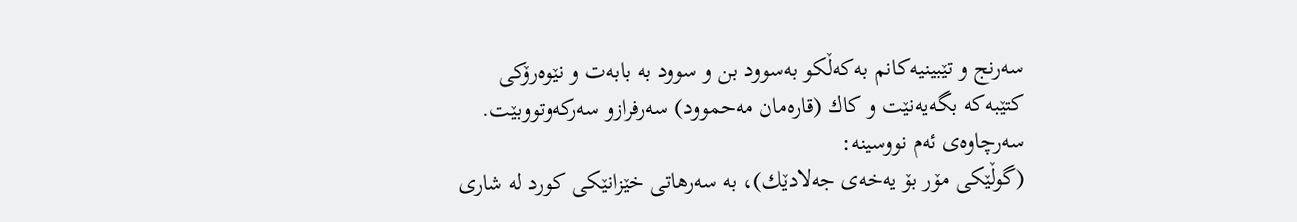سه‌رنج و تێبینیه‌كانم به‌كه‌ڵكو به‌سوود بن و سوود به‌ بابه‌ت و نێوه‌رۆكی‌ كتێبه‌كه‌ بگه‌یه‌نێت و كاك (قاره‌مان مه‌حموود) سه‌رفرازو سه‌ركه‌وتووبێت.
سه‌رچاوه‌ی‌ ئه‌م نووسینه‌:
(گوڵێكی‌ مۆر بۆ یه‌خه‌ی‌ جه‌لادێك)، به‌ سه‌رهاتی‌ خێزانێكی‌ كورد له‌ شاری‌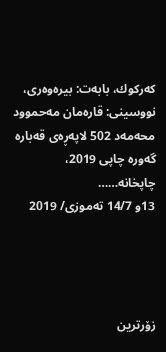كه‌ركوك، بابه‌ت: بیره‌وه‌ری‌، نووسینی‌: قاره‌مان مه‌حموود محه‌مه‌د 502 لاپه‌ڕه‌ی‌ قه‌باره‌ گه‌وره‌ چاپی‌ 2019، چاپخانه‌……
13و 14/7 ته‌موزی‌/ 2019




زۆرترین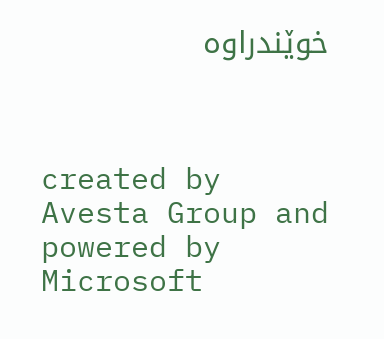خوێندراوە



created by Avesta Group and powered by Microsoft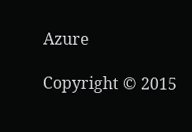Azure

Copyright © 2015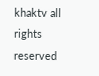khaktv all rights reserved